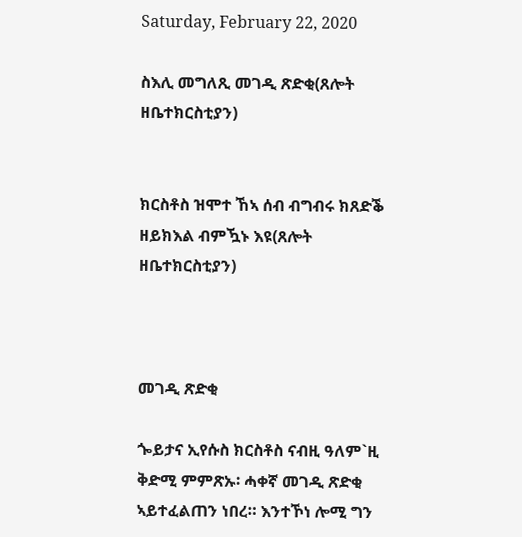Saturday, February 22, 2020

ስእሊ መግለጺ መገዲ ጽድቂ(ጸሎት ዘቤተክርስቲያን)


ክርስቶስ ዝሞተ ኸኣ ሰብ ብግብሩ ክጸድቕ ዘይክእል ብምዃኑ እዩ(ጸሎት ዘቤተክርስቲያን)



መገዲ ጽድቂ

ጐይታና ኢየሱስ ክርስቶስ ናብዚ ዓለም`ዚ ቅድሚ ምምጽኡ፡ ሓቀኛ መገዲ ጽድቂ ኣይተፈልጠን ነበረ። እንተኾነ ሎሚ ግን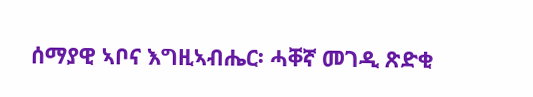ሰማያዊ ኣቦና እግዚኣብሔር፡ ሓቐኛ መገዲ ጽድቂ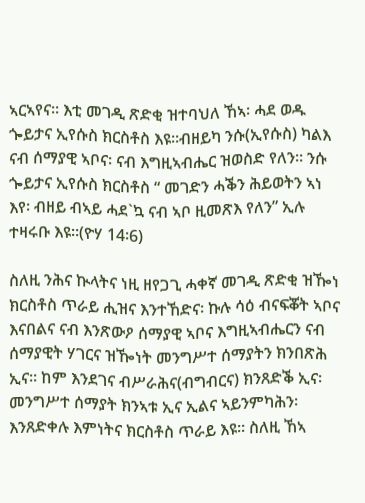ኣርኣየና። እቲ መገዲ ጽድቂ ዝተባህለ ኸኣ፡ ሓደ ወዱ ጐይታና ኢየሱስ ክርስቶስ እዩ።ብዘይካ ንሱ(ኢየሱስ) ካልእ ናብ ሰማያዊ ኣቦና፡ ናብ እግዚኣብሔር ዝወስድ የለን። ንሱ ጐይታና ኢየሱስ ክርስቶስ “ መገድን ሓቕን ሕይወትን ኣነ እየ፡ ብዘይ ብኣይ ሓደ`ኳ ናብ ኣቦ ዚመጽእ የለን” ኢሉ ተዛሩቡ እዩ።(ዮሃ 14፡6)

ስለዚ ንሕና ኲላትና ነዚ ዘየጋጊ ሓቀኛ መገዲ ጽድቂ ዝዀነ ክርስቶስ ጥራይ ሒዝና እንተኸድና፡ ኩሉ ሳዕ ብናፍቖት ኣቦና እናበልና ናብ እንጽውዖ ሰማያዊ ኣቦና እግዚኣብሔርን ናብ ሰማያዊት ሃገርና ዝዀነት መንግሥተ ሰማያትን ክንበጽሕ ኢና። ከም እንደገና ብሥራሕና(ብግብርና) ክንጸድቕ ኢና፡ መንግሥተ ሰማያት ክንኣቱ ኢና ኢልና ኣይንምካሕን፡ እንጸድቀሉ እምነትና ክርስቶስ ጥራይ እዩ። ስለዚ ኸኣ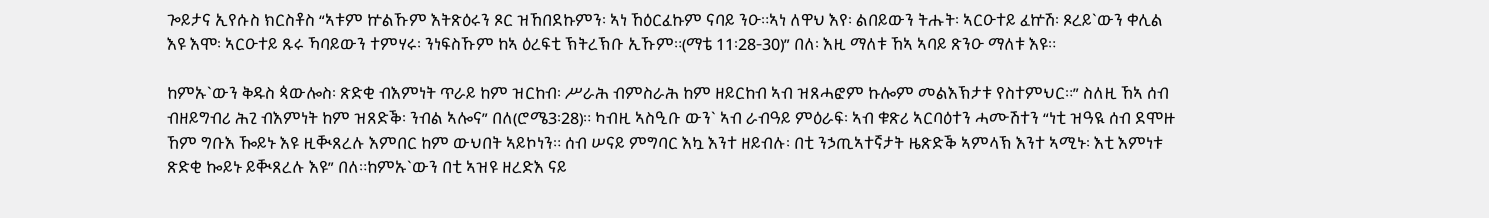ጐይታና ኢየሱስ ክርስቶስ “ኣቱም ኵልኹም እትጽዕሩን ጾር ዝኸበደኩምን፡ ኣነ ኸዕርፈኩም ናባይ ንዑ።ኣነ ለዋህ እየ፡ ልበይውን ትሑት፡ ኣርዑተይ ፈኵሽ፡ ጾረይ`ውን ቀሊል እዩ እሞ፡ ኣርዑተይ ጹሩ ኻባይውን ተምሃሩ፡ ንነፍስኹም ከኣ ዕረፍቲ ኽትረኽቡ ኢኹም።(ማቴ 11፡28-30)” በለ፡ እዚ ማለቱ ኸኣ ኣባይ ጽንዑ ማለቱ እዩ።

ከምኡ`ውን ቅዱስ ጳውሎስ፡ ጽድቂ ብእምነት ጥራይ ከም ዝርከብ፡ ሥራሕ ብምስራሕ ከም ዘይርከብ ኣብ ዝጸሓፎም ኩሎም መልእኽታቱ የስተምህር።” ስለዚ ኸኣ ሰብ ብዘይግብሪ ሕጊ ብእምነት ከም ዝጸድቕ፡ ንብል ኣሎና” በለ(ሮሜ3፡28)። ካብዚ ኣስዒቡ ውን` ኣብ ራብዓይ ምዕራፍ፡ ኣብ ቁጽሪ ኣርባዕተን ሓሙሽተን “ነቲ ዝዓዪ ሰብ ደሞዙ ኸም ግቡእ ዀይኑ እዩ ዚቚጸረሉ እምበር ከም ውህበት ኣይኮነን። ሰብ ሠናይ ምግባር እኳ እንተ ዘይብሉ፡ በቲ ንኃጢኣተኛታት ዜጽድቕ ኣምላኽ እንተ ኣሚኑ፡ እቲ እምነቱ ጽድቂ ኰይኑ ይቚጸረሉ እዩ” በለ።ከምኡ`ውን በቲ ኣዝዩ ዘረድእ ናይ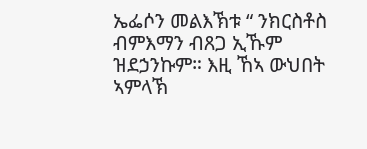ኤፌሶን መልእኽቱ “ ንክርስቶስ ብምእማን ብጸጋ ኢኹም ዝደኃንኩም። እዚ ኸኣ ውህበት ኣምላኽ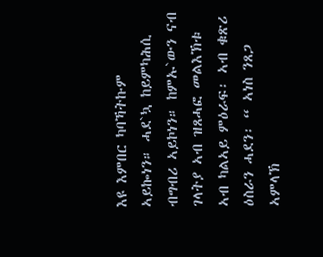እዩ እምበር ካባኻትኩም ኣይኰነን። ሓደ`ኳ ከይምካሕሲ ብግብሪ ኣይኮነን። ከምኡ`ውን ናብ ገላትያ ኣብ ዝጸሓፎ መልእኽቱ ኣብ ካልኣይ ምዕራፍ፡ ኣብ ቁጽሪ ዕስራን ሓደን፡ “ ኣነስ ንጸጋ ኣምላኽ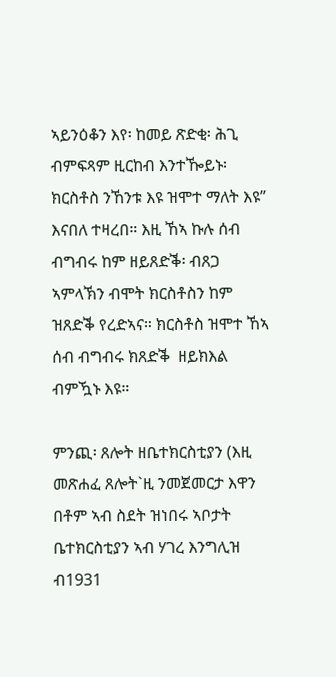ኣይንዕቆን እየ፡ ከመይ ጽድቂ፡ ሕጊ ብምፍጻም ዚርከብ እንተዀይኑ፡ ክርስቶስ ንኸንቱ እዩ ዝሞተ ማለት እዩ” እናበለ ተዛረበ። እዚ ኸኣ ኩሉ ሰብ  ብግብሩ ከም ዘይጸድቕ፡ ብጸጋ ኣምላኽን ብሞት ክርስቶስን ከም ዝጸድቕ የረድኣና። ክርስቶስ ዝሞተ ኸኣ ሰብ ብግብሩ ክጸድቕ  ዘይክእል ብምዃኑ እዩ።

ምንጪ፡ ጸሎት ዘቤተክርስቲያን (እዚ መጽሐፈ ጸሎት`ዚ ንመጀመርታ እዋን በቶም ኣብ ስደት ዝነበሩ ኣቦታት ቤተክርስቲያን ኣብ ሃገረ እንግሊዝ ብ1931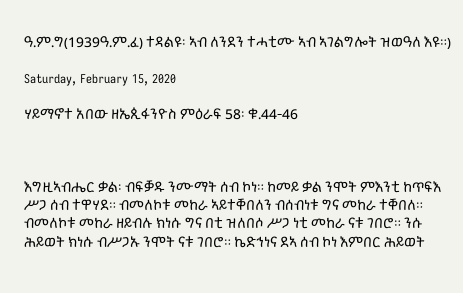ዓ.ም.ግ(1939ዓ.ም.ፈ) ተዳልዩ፡ ኣብ ለንደን ተሓቲሙ ኣብ ኣገልግሎት ዝወዓለ እዩ።)

Saturday, February 15, 2020

ሃይማኖተ አበው ዘኤጲፋንዮስ ምዕራፍ 58፡ ቁ.44-46



እግዚኣብሔር ቃል፡ ብፍቓዱ ንሙማት ሰብ ኮነ። ከመይ ቃል ንሞት ምእንቲ ከጥፍእ ሥጋ ሰብ ተዋሃደ። ብመለኮቱ መከራ ኣይተቐበለን ብሰብነቱ ግና መከራ ተቐበለ። ብመለኮቱ መከራ ዘይብሉ ክነሱ ግና በቲ ዝለበሶ ሥጋ ነቲ መከራ ናቱ ገበሮ። ንሱ ሕይወት ክነሱ ብሥጋኡ ንሞት ናቱ ገበሮ። ኬድኅነና ደኣ ሰብ ኮነ እምበር ሕይወት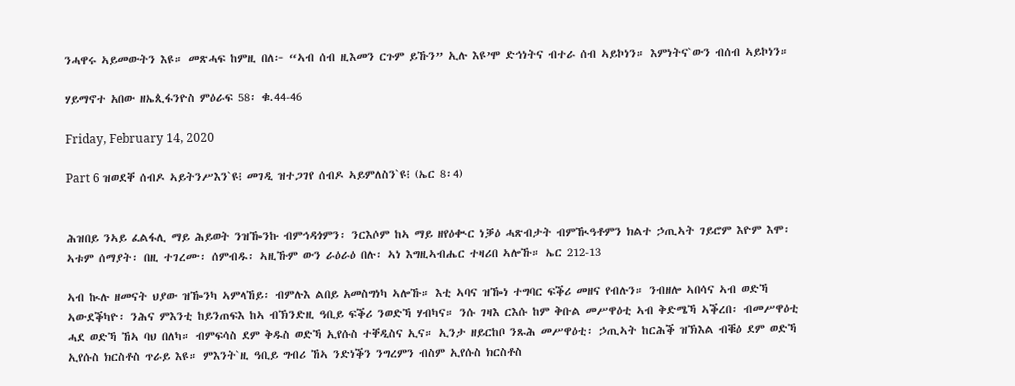ንሓዋሩ ኣይመውትን እዩ። መጽሓፍ ከምዚ በለ፦ “ኣብ ሰብ ዚእመን ርጉም ይኹን” ኢሉ እዩ’ሞ ድኅነትና ብተራ ሰብ ኣይኮነን። እምነትና`ውን ብሰብ ኣይኮነን።

ሃይማኖተ አበው ዘኤጲፋንዮስ ምዕራፍ 58፡ ቁ.44-46

Friday, February 14, 2020

Part 6 ዝወደቐ ሰብዶ ኣይትንሥእን`ዩ᎒ መገዲ ዝተጋገየ ሰብዶ ኣይምለስን`ዩ᎒ (ኤር 8፡4)


ሕዝበይ ንኣይ ፈልፋሊ ማይ ሕይወት ንዝዀንኩ ብምኅዳጎምን፡ ንርእሶም ከኣ ማይ ዘየዕቊር ነቓዕ ሓጽብታት ብምዂዓቶምን ክልተ ኃጢኣት ገይሮም እዮም እሞ፡ ኣቱም ሰማያት፡ በዚ ተገረሙ፡ ሰምብዱ፡ ኣዚኹም ውን ራዕራዕ በሉ፡ ኣነ እግዚኣብሔር ተዛሪበ ኣሎኹ። ኤር 212-13

ኣብ ኲሉ ዘመናት ህያው ዝዀንካ ኣምላኸይ፡ ብምሉእ ልበይ አመስግነካ ኣሎኹ። እቲ ኣባና ዝዀነ ተግባር ፍቕሪ መዘና የብሉን። ንብዘሎ ኣበሳና ኣብ ወድኻ ኣውደቕካዮ፡ ንሕና ምእንቲ ከይንጠፍእ ከኣ ብኽንድዚ ዓቢይ ፍቕሪ ንወድኻ ሃብካና። ንሱ ገዛእ ርእሱ ከም ቅቡል መሥዋዕቲ ኣብ ቅድሜኻ ኣቕረበ፡ ብመሥዋዕቲ ሓደ ወድኻ ኸኣ ባህ በለካ። ብምፍሳስ ደም ቅዱስ ወድኻ ኢየሱስ ተቐዲስና ኢና። ኢንታ ዘይርከቦ ንጹሕ መሥዋዕቲ፡ ኃጢኣት ከርሕቕ ዝኽእል ብቑዕ ደም ወድኻ ኢየሱስ ክርስቶስ ጥራይ እዩ። ምእንት`ዚ ዓቢይ ግብሪ ኸኣ ንድነቕን ንግረምን ብስም ኢየሱስ ክርስቶስ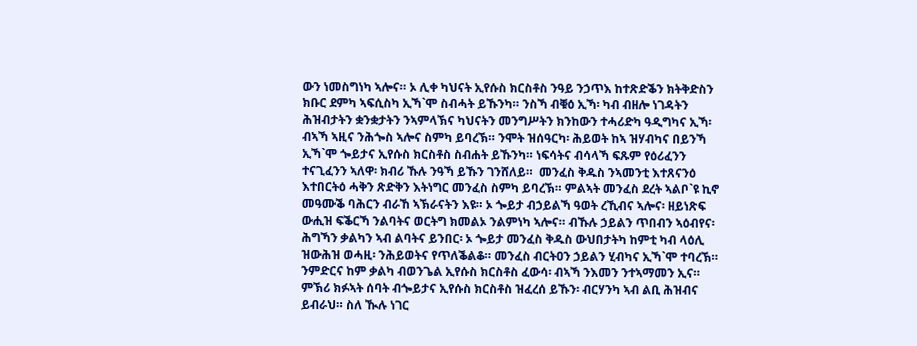ውን ነመስግነካ ኣሎና። ኦ ሊቀ ካህናት ኢየሱስ ክርስቶስ ንዓይ ንኃጥእ ከተጽድቕን ክትቅድስን ክቡር ደምካ ኣፍሲስካ ኢኻ`ሞ ስብሓት ይኹንካ። ንስኻ ብቑዕ ኢኻ፡ ካብ ብዘሎ ነገዳትን ሕዝብታትን ቋንቋታትን ንኣምላኽና ካህናትን መንግሥትን ክንከውን ተሓሪድካ ዓዲግካና ኢኻ፡ ብኣኻ ኣዚና ንሕጐስ ኣሎና ስምካ ይባረኽ። ንሞት ዝሰዓርካ፡ ሕይወት ከኣ ዝሃብካና በይንኻ ኢኻ`ሞ ጐይታና ኢየሱስ ክርስቶስ ስብሐት ይኹንካ። ነፍሳትና ብሳላኻ ፍጹም የዕሪፈንን ተናጊፈንን ኣለዋ፡ ክብሪ ኹሉ ንዓኻ ይኹን ገንሸለይ።  መንፈስ ቅዱስ ንኣመንቲ እተጸናንዕ እተበርትዕ ሓቅን ጽድቅን እትነግር መንፈስ ስምካ ይባረኽ። ምልኣት መንፈስ ደረት ኣልቦ`ዩ ኪኖ መዓሙቕ ባሕርን ብራኸ ኣኽራናትን እዩ። ኦ ጐይታ ብኃይልኻ ዓወት ረኺብና ኣሎና፡ ዘይነጽፍ ውሒዝ ፍቕርኻ ንልባትና ወርትግ ክመልኦ ንልምነካ ኣሎና። ብኹሉ ኃይልን ጥበብን ኣዕብየና፡ ሕግኻን ቃልካን ኣብ ልባትና ይንበር፡ ኦ ጐይታ መንፈስ ቅዱስ ውህበታትካ ከምቲ ካብ ላዕሊ ዝውሕዝ ወሓዚ፡ ንሕይወትና የጥለቕልቆ። መንፈስ ብርትዐን ኃይልን ሂብካና ኢኻ`ሞ ተባረኽ። ንምድርና ከም ቃልካ ብወንጌል ኢየሱስ ክርስቶስ ፈውሳ፡ ብኣኻ ንእመን ንተኣማመን ኢና። ምኽሪ ክፉኣት ሰባት ብጐይታና ኢየሱስ ክርስቶስ ዝፈረሰ ይኹን፡ ብርሃንካ ኣብ ልቢ ሕዝብና ይብራህ። ስለ ዂሉ ነገር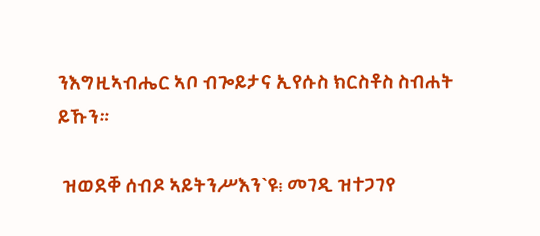ንእግዚኣብሔር ኣቦ ብጐይታና ኢየሱስ ክርስቶስ ስብሐት ይኹን።

 ዝወደቐ ሰብዶ ኣይትንሥእን`ዩ᎒ መገዲ ዝተጋገየ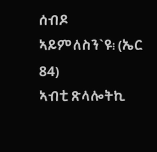ሰብዶ ኣይምለስን`ዩ᎒ (ኤር 84)
ኣብቲ ጽላሎትኪ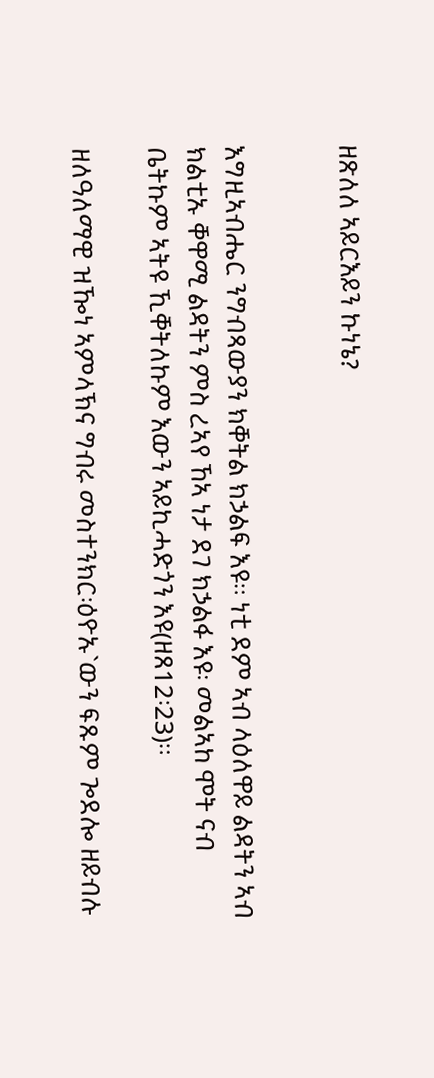ዘጽለለ ኣይርእይን ኩነኔ?


እግዚኣብሔር ንግብጻውያን ክቐትል ክኃልፍ እዩ። ነቲ ደም ኣብ ላዕለዋይ ልዳትን ኣብ ክልቲኡ ቐዋሚ ልዳትን ምስ ረኣየ ኸኣ ነታ ደገ ክኃልፋ እዩ፡ መልኣከ ሞት ናብ ቤትኩም ኣትዩ ኺቐትለኩም እውን ኣይኪሓድጎን እዩ(ዘጸ12፡23)።

ዘለዓለማዊ ዝዀነ ኣምላኽና ግብሩ መስተንክር፡ዕዮኡ`ውን ፍጹም ጐደሎ ዘይብሉ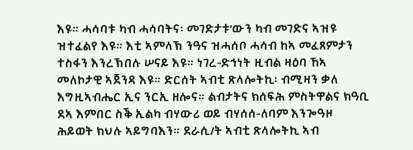እዩ። ሓሳባቱ ካብ ሓሳባትና፡ መገድታቱ’ውን ካብ መገድና ኣዝዩ ዝተፈልየ እዩ። እቲ ኣምላኽ ንዓና ዝሓሰቦ ሓሳብ ከኣ መፈጸምታን ተስፋን እንረኽበሉ ሠናይ እዩ። ነገረ-ድኅነት ዚብል ዛዕባ ኸኣ መለኮታዊ ኣጀንዳ እዩ። ድርሰት ኣብቲ ጽላሎትኪ፡ ብሚዛን ቃለ እግዚኣብሔር ኢና ንርኢ ዘሎና። ልብታትና ክሰፍሕ ምስትዋልና ክዓቢ ደኣ እምበር ስቕ ኢልካ ብሃውሪ ወይ ብሃሰሰ-ለባም እንጐዓዞ ሕይወት ክህሉ ኣይግባእን። ደራሲ/ት ኣብቲ ጽላሎትኪ ኣብ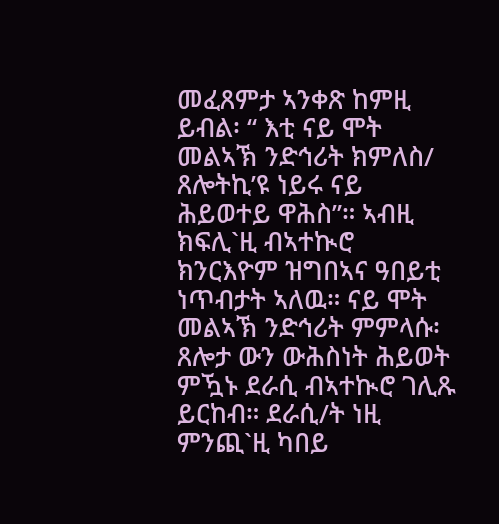መፈጸምታ ኣንቀጽ ከምዚ ይብል፡ “ እቲ ናይ ሞት መልኣኽ ንድኅሪት ክምለስ/ ጸሎትኪ’ዩ ነይሩ ናይ ሕይወተይ ዋሕስ”። ኣብዚ ክፍሊ`ዚ ብኣተኲሮ ክንርእዮም ዝግበኣና ዓበይቲ ነጥብታት ኣለዉ። ናይ ሞት መልኣኽ ንድኅሪት ምምላሱ፡ ጸሎታ ውን ውሕስነት ሕይወት ምዃኑ ደራሲ ብኣተኲሮ ገሊጹ ይርከብ። ደራሲ/ት ነዚ ምንጪ`ዚ ካበይ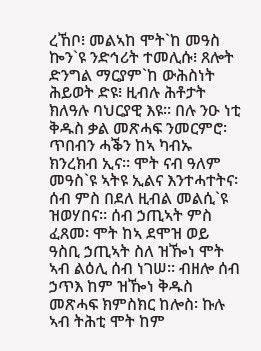ረኸቦ፧ መልኣከ ሞት`ከ መዓስ ኰን`ዩ ንድኅሪት ተመሊሱ፧ ጸሎት ድንግል ማርያም`ከ ውሕስነት ሕይወት ድዩ፧ ዚብሉ ሕቶታት ክለዓሉ ባህርያዊ እዩ። በሉ ንዑ ነቲ ቅዱስ ቃል መጽሓፍ ንመርምሮ፡ ጥበብን ሓቕን ከኣ ካብኡ ክንረክብ ኢና። ሞት ናብ ዓለም መዓስ`ዩ ኣትዩ ኢልና እንተሓተትና፡ ሰብ ምስ በደለ ዚብል መልሲ`ዩ ዝወሃበና። ሰብ ኃጢኣት ምስ ፈጸመ፡ ሞት ከኣ ደሞዝ ወይ ዓስቢ ኃጢኣት ስለ ዝዀነ ሞት ኣብ ልዕሊ ሰብ ነገሠ። ብዘሎ ሰብ ኃጥእ ከም ዝዀነ ቅዱስ መጽሓፍ ክምስክር ከሎስ፡ ኩሉ ኣብ ትሕቲ ሞት ከም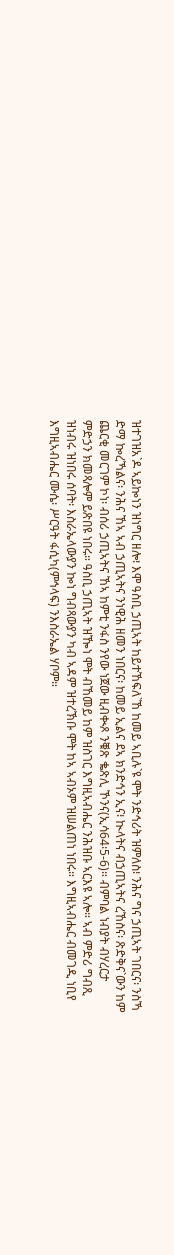ዝተገዝአ`ዶ ኣይኰነን ዝነግር ዘሎ፧ እሞ ዓስቢ ኃጢኣት ከይተኸፍለ`ኸ ከመይ ኣቢሉ`ዩ ሞት ንድኅሪት ዝምለስ፧ ንሕና ግና ኃጢኣት ገበርና፡ ንስኻ ድማ ኰረኻልና፡ ንሕና ኸኣ ኣብ ኃጢኣትና ንነዊሕ ዘመን ነበርና፡ ከመይ ኢልና ደኣ ክንድኅን ኢና፧ ኲላትና ብኃጢኣትና ረኸስና፡ ጽድቅና`ውን ከም ጨርቂ መርገም ኮነ፡ ብሰሪ ኃጢኣትና ኸኣ ከምቲ ንፋስ ንየው ነጀው ዚብቊጾ ንቑጽ ቈጽሊ ኾንና(ኢሳ64፡5-6)። ብምባል ነብያት ብሃረርታ ምድኃን ክመጻሎም ይጽበዩ ነበሩ። ዓስቢ ኃጢኣት ዝዀነ ሞት ብኸመይ ከም ዝስገር እግዚኣብሔር ንሕዝቡ ኣርእዩ ኣሎ። ኣብ ምድሪ ግብጺ ዝነብሩ ዝነበሩ ሰባት፡ እስራኤላውያን ኰነ ግብጻውያን ካብ ኣዳም ዝተረኽቡ ሞት ከኣ ኣብኦም ዝሠልጠነ ነበሩ። እግዚኣብሔር ብመገዲ ነቢየ እግዚኣብሔር ሙሴ፡ ሥርዓት ፋሲካ(ምኅላፍ) ንእስራኤል ሃቦም።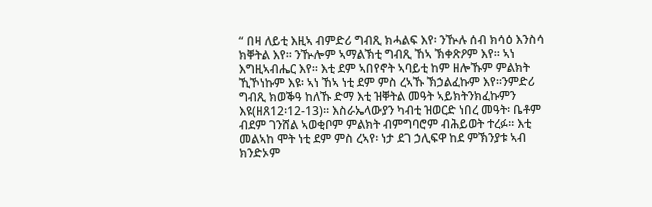“ በዛ ለይቲ እዚኣ ብምድሪ ግብጺ ክሓልፍ እየ፡ ንዂሉ ሰብ ክሳዕ እንስሳ ክቐትል እየ። ንዂሎም ኣማልኽቲ ግብጺ ኸኣ ኽቀጽዖም እየ። ኣነ እግዚኣብሔር እየ። እቲ ደም ኣበየኖት ኣባይቲ ከም ዘሎኹም ምልክት ኺኾነኩም እዩ፡ ኣነ ኸኣ ነቲ ደም ምስ ረኣኹ ኽኃልፈኩም እየ።ንምድሪ ግብጺ ክወቕዓ ከለኹ ድማ እቲ ዝቐትል መዓት ኣይክትንክፈኩምን እዩ(ዘጸ12፡12-13)። እስራኤላውያን ካብቲ ዝወርድ ነበረ መዓት፡ ቤቶም ብደም ገንሸል ኣወቂቦም ምልክት ብምግባሮም ብሕይወት ተረፉ። እቲ መልኣከ ሞት ነቲ ደም ምስ ረኣየ፡ ነታ ደገ ኃሊፍዋ ከደ ምኽንያቱ ኣብ ክንድኦም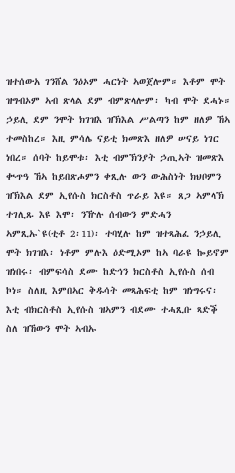ዝተሰውአ ገንሸል ንዕኦም ሓርነት ኣወጀሎም። እቶም ሞት ዝግብኦም ኣብ ጽላል ደም ብምጽላሎም፡ ካብ ሞት ደሓኑ። ኃይሊ ደም ንሞት ክገዝእ ዝኽእል ሥልጣን ከም ዘለዎ ኸኣ ተመስከረ። እዚ ምሳሌ ናይቲ ክመጽእ ዘለዎ ሠናይ ነገር ነበረ። ሰባት ከይሞቱ፡ እቲ ብምኽንያት ኃጢኣት ዝመጽእ ቊጥዓ ኸኣ ከይበጽሖምን ቀጺሉ ውን ውሕስነት ክህቦምን ዝኽእል ደም ኢየሱስ ክርስቶስ ጥራይ እዩ። ጸጋ ኣምላኽ ተገሊጹ እዩ እሞ፡ ንዅሉ ሰብውን ምድሓን ኣምጺኡ`ዩ(ቲቶ 2፡11)፡ ተባሂሉ ከም ዝተጻሕፈ ንኃይሊ ሞት ክገዝእ፡ ነቶም ምሉእ ዕድሚኦም ከኣ ባራዩ ኰይኖም ዝነበሩ፡ ብምፍሳስ ደሙ ከድኅን ክርስቶስ ኢየሱስ ሰብ ኮነ። ስለዚ እምበኣር ቅዱሳት መጻሕፍቲ ከም ዝነግሩና፡ እቲ ብክርስቶስ ኢየሱስ ዝኣምን ብደሙ ተሓጺቡ ጻድቕ ስለ ዝኸውን ሞት ኣብኡ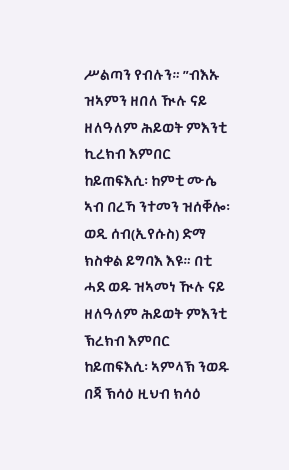ሥልጣን የብሉን። ”ብእኡ ዝኣምን ዘበለ ዂሉ ናይ ዘለዓለም ሕይወት ምእንቲ ኪረክብ እምበር ከይጠፍእሲ፡ ከምቲ ሙሴ ኣብ በረኻ ንተመን ዝሰቐሎ፡ ወዲ ሰብ(ኢየሱስ) ድማ ክስቀል ይግባእ እዩ። በቲ ሓደ ወዱ ዝኣመነ ዂሉ ናይ ዘለዓለም ሕይወት ምእንቲ ኽረክብ እምበር ከይጠፍእሲ፡ ኣምላኽ ንወዱ በጃ ኽሳዕ ዚህብ ክሳዕ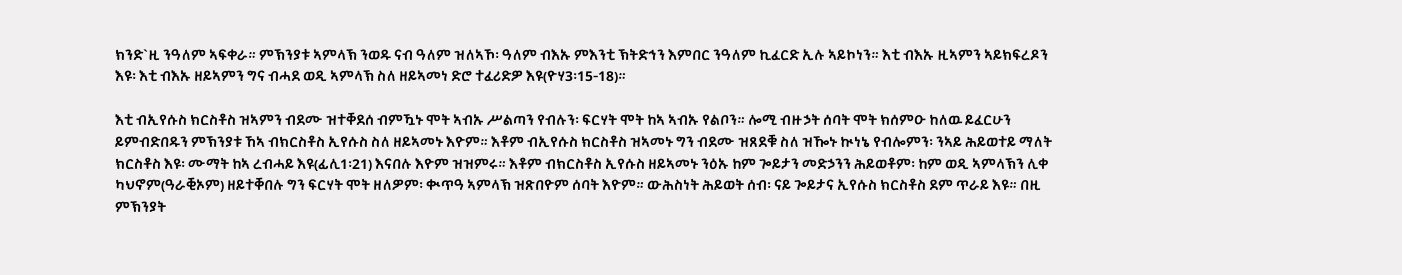ክንድ`ዚ ንዓለም ኣፍቀራ። ምኽንያቱ ኣምላኽ ንወዱ ናብ ዓለም ዝለኣኾ፡ ዓለም ብእኡ ምእንቲ ኽትድኅን እምበር ንዓለም ኪፈርድ ኢሉ ኣይኮነን። እቲ ብእኡ ዚኣምን ኣይክፍረዶን እዩ፡ እቲ ብእኡ ዘይኣምን ግና ብሓደ ወዲ ኣምላኽ ስለ ዘይኣመነ ድሮ ተፈሪድዎ እዩ(ዮሃ3፡15-18)።

እቲ ብኢየሱስ ክርስቶስ ዝኣምን ብደሙ ዝተቐደሰ ብምዃኑ ሞት ኣብኡ ሥልጣን የብሉን፡ ፍርሃት ሞት ከኣ ኣብኡ የልቦን። ሎሚ ብዙኃት ሰባት ሞት ክሰምዑ ከለዉ ይፈርሁን ይምብድበዱን ምኽንያቱ ኸኣ ብክርስቶስ ኢየሱስ ስለ ዘይኣመኑ እዮም። እቶም ብኢየሱስ ክርስቶስ ዝኣመኑ ግን ብደሙ ዝጸደቑ ስለ ዝዀኑ ኲነኔ የብሎምን፡ ንኣይ ሕይወተይ ማለት ክርስቶስ እዩ፡ ሙማት ከኣ ረብሓይ እዩ(ፊሊ1፡21) እናበሉ እዮም ዝዝምሩ። እቶም ብክርስቶስ ኢየሱስ ዘይኣመኑ ንዕኡ ከም ጐይታን መድኃንን ሕይወቶም፡ ከም ወዲ ኣምላኽን ሊቀ ካህኖም(ዓራቒኦም) ዘይተቐበሉ ግን ፍርሃት ሞት ዘለዎም፡ ቊጥዓ ኣምላኽ ዝጽበዮም ሰባት እዮም። ውሕስነት ሕይወት ሰብ፡ ናይ ጐይታና ኢየሱስ ክርስቶስ ደም ጥራይ እዩ። በዚ ምኽንያት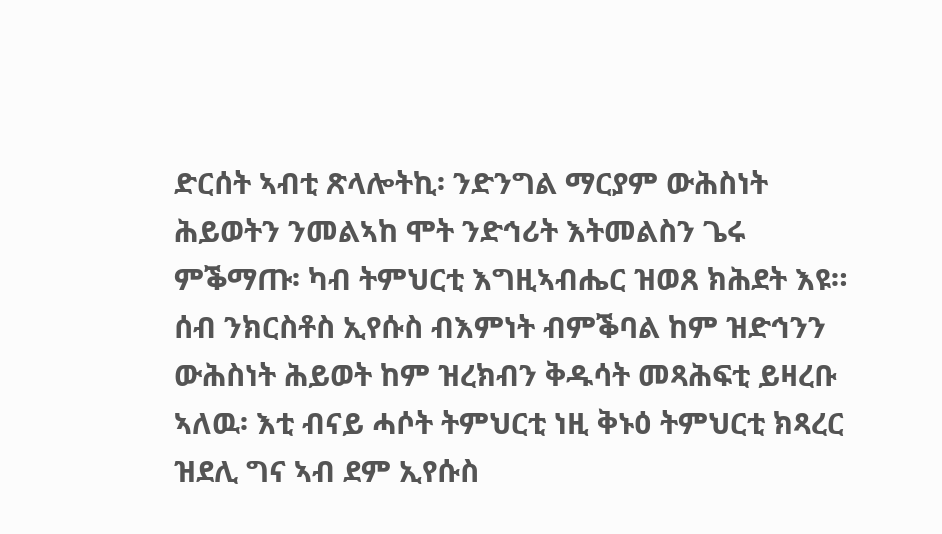ድርሰት ኣብቲ ጽላሎትኪ፡ ንድንግል ማርያም ውሕስነት ሕይወትን ንመልኣከ ሞት ንድኅሪት እትመልስን ጌሩ ምቕማጡ፡ ካብ ትምህርቲ እግዚኣብሔር ዝወጸ ክሕደት እዩ። ሰብ ንክርስቶስ ኢየሱስ ብእምነት ብምቕባል ከም ዝድኅንን ውሕስነት ሕይወት ከም ዝረክብን ቅዱሳት መጻሕፍቲ ይዛረቡ ኣለዉ፡ እቲ ብናይ ሓሶት ትምህርቲ ነዚ ቅኑዕ ትምህርቲ ክጻረር ዝደሊ ግና ኣብ ደም ኢየሱስ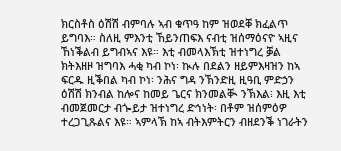ክርስቶስ ዕሽሽ ብምባሉ ኣብ ቁጥዓ ከም ዝወደቐ ክፈልጥ ይግባእ። ስለዚ ምእንቲ ኸይንጠፍእ ናብቲ ዝሰማዕናዮ ኣዚና ኸነቕልብ ይግብኣና እዩ። እቲ ብመላእኽቲ ዝተነግረ ቓል ክትእዘዞ ዝግባእ ሓቂ ካብ ኮነ፡ ኲሉ በደልን ዘይምእዛዝን ከኣ ፍርዱ ዚቕበል ካብ ኮነ፡ ንሕና ግዳ ንኽንድዚ ዚዓቢ ምድኃን ዕሽሽ ክንብል ከሎና ከመይ ጌርና ክንመልቚ ንኽእል፧ እዚ እቲ ብመጀመርታ ብጐይታ ዝተነግረ ድኅነት፡ በቶም ዝሰምዕዎ ተረጋጊጹልና እዩ። ኣምላኽ ከኣ ብትእምትርን ብዘደንቕ ነገራትን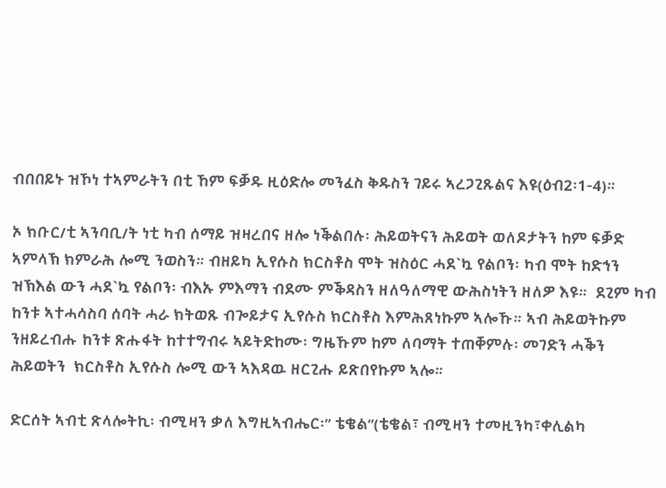ብበበይኑ ዝኾነ ተኣምራትን በቲ ኸም ፍቓዱ ዚዕድሎ መንፈስ ቅዱስን ገይሩ ኣረጋጊጹልና እዩ(ዕብ2፡1-4)።

ኦ ክቡር/ቲ ኣንባቢ/ት ነቲ ካብ ሰማይ ዝዛረበና ዘሎ ነቕልበሉ፡ ሕይወትናን ሕይወት ወለዶታትን ከም ፍቓድ ኣምላኽ ክምራሕ ሎሚ ንወስን። ብዘይካ ኢየሱስ ክርስቶስ ሞት ዝስዕር ሓደ`ኳ የልቦን፡ ካብ ሞት ከድኅን ዝኽእል ውን ሓደ`ኳ የልቦን፡ ብእኡ ምእማን ብደሙ ምቕዳስን ዘለዓለማዊ ውሕስነትን ዘለዎ እዩ።  ደጊም ካብ ከንቱ ኣተሓሳስባ ሰባት ሓራ ክትወጹ ብጐይታና ኢየሱስ ክርስቶስ እምሕጸነኩም ኣሎኹ። ኣብ ሕይወትኩም ንዘይረብሑ ከንቱ ጽሑፋት ከተተግብሩ ኣይትድከሙ፡ ግዜኹም ከም ለባማት ተጠቐምሉ፡ መገድን ሓቕን ሕይወትን  ክርስቶስ ኢየሱስ ሎሚ ውን ኣእዳዉ ዘርጊሑ ይጽበየኩም ኣሎ።

ድርሰት ኣብቲ ጽላሎትኪ፡ ብሚዛን ቃለ እግዚኣብሔር፡” ቴቄል”(ቴቄል፣ ብሚዛን ተመዚንካ፣ቀሊልካ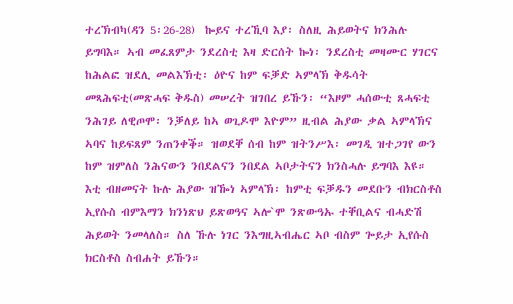ተረኽብካ(ዳን 5፡26-28)  ኰይና ተረኺባ እያ፡ ስለዚ ሕይወትና ክንሕሉ ይግባእ። ኣብ መፈጸምታ ንደረስቲ እዛ ድርሰት ኰነ፡ ንደረስቲ መዛሙር ሃገርና ከሕልፎ ዝደሊ መልእኽቲ፡ ዕዮና ከም ፍቓድ ኣምላኽ ቅዱሳት መጻሕፍቲ(መጽሓፍ ቅዱስ) መሠረት ዝገበረ ይኹን፡ “እዞም ሓሰውቲ ጸሓፍቲ ንሕገይ ለዊጦሞ፡ ንቓለይ ከኣ ወጊዶሞ እዮም” ዚብል ሕያው ቃል ኣምላኽና ኣባና ከይፍጸም ንጠንቀቕ። ዝወደቐ ሰብ ከም ዝትንሥእ፡ መገዲ ዝተጋገየ ውን ከም ዝምለስ ንሕናውን ንበደልናን ንበደል ኣቦታትናን ክንስሓሉ ይግባእ እዩ። እቲ ብዘመናት ኩሉ ሕያው ዝዀነ ኣምላኽ፡ ከምቲ ፍቓዱን መደቡን ብክርስቶስ ኢየሱስ ብምእማን ክንነጽህ ይጽወዓና ኣሎ`ሞ ንጽውዓኡ ተቐቢልና ብሓድሽ ሕይወት ንመላለስ። ስለ ኹሉ ነገር ንእግዚኣብሔር ኣቦ ብስም ጐይታ ኢየሱስ ክርስቶስ ስብሐት ይኹን።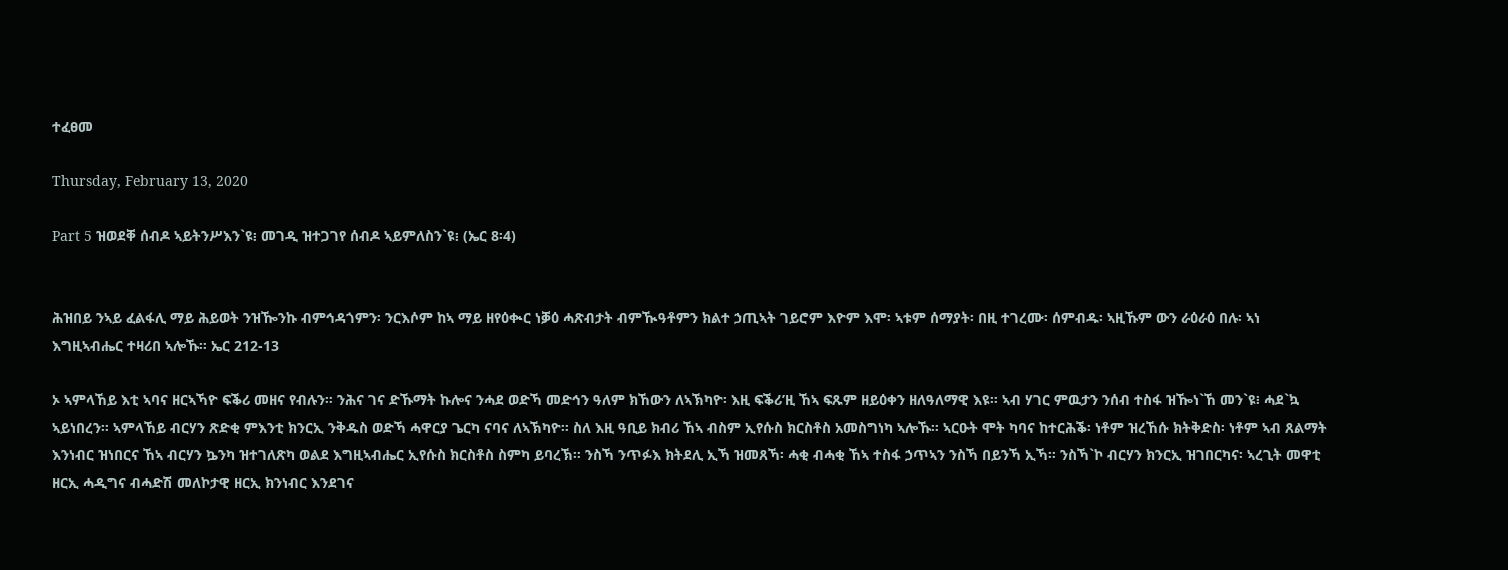ተፈፀመ

Thursday, February 13, 2020

Part 5 ዝወደቐ ሰብዶ ኣይትንሥእን`ዩ᎒ መገዲ ዝተጋገየ ሰብዶ ኣይምለስን`ዩ᎒ (ኤር 8፡4)


ሕዝበይ ንኣይ ፈልፋሊ ማይ ሕይወት ንዝዀንኩ ብምኅዳጎምን፡ ንርእሶም ከኣ ማይ ዘየዕቊር ነቓዕ ሓጽብታት ብምዂዓቶምን ክልተ ኃጢኣት ገይሮም እዮም እሞ፡ ኣቱም ሰማያት፡ በዚ ተገረሙ፡ ሰምብዱ፡ ኣዚኹም ውን ራዕራዕ በሉ፡ ኣነ እግዚኣብሔር ተዛሪበ ኣሎኹ። ኤር 212-13

ኦ ኣምላኸይ እቲ ኣባና ዘርኣኻዮ ፍቕሪ መዘና የብሉን። ንሕና ገና ድኹማት ኩሎና ንሓደ ወድኻ መድኅን ዓለም ክኸውን ለኣኽካዮ፡ እዚ ፍቕሪ’ዚ ኸኣ ፍጹም ዘይዕቀን ዘለዓለማዊ እዩ። ኣብ ሃገር ምዉታን ንሰብ ተስፋ ዝዀነ`ኸ መን`ዩ፧ ሓደ`ኳ ኣይነበረን። ኣምላኸይ ብርሃን ጽድቂ ምእንቲ ክንርኢ ንቅዱስ ወድኻ ሓዋርያ ጌርካ ናባና ለኣኽካዮ። ስለ እዚ ዓቢይ ክብሪ ኸኣ ብስም ኢየሱስ ክርስቶስ አመስግነካ ኣሎኹ። ኣርዑት ሞት ካባና ከተርሕቕ፡ ነቶም ዝረኸሱ ክትቅድስ፡ ነቶም ኣብ ጸልማት እንነብር ዝነበርና ኸኣ ብርሃን ኴንካ ዝተገለጽካ ወልደ እግዚኣብሔር ኢየሱስ ክርስቶስ ስምካ ይባረኽ። ንስኻ ንጥፉእ ክትደሊ ኢኻ ዝመጸኻ፡ ሓቂ ብሓቂ ኸኣ ተስፋ ኃጥኣን ንስኻ በይንኻ ኢኻ። ንስኻ`ኮ ብርሃን ክንርኢ ዝገበርካና፡ ኣረጊት መዋቲ ዘርኢ ሓዲግና ብሓድሽ መለኮታዊ ዘርኢ ክንነብር እንደገና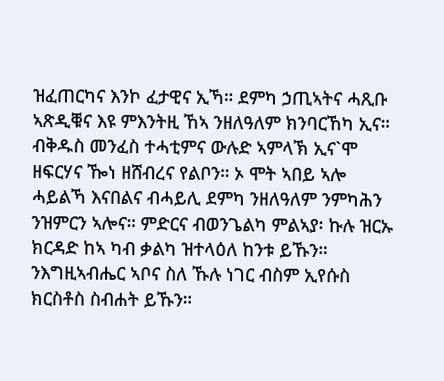ዝፈጠርካና እንኮ ፈታዊና ኢኻ። ደምካ ኃጢኣትና ሓጺቡ ኣጽዲቑና እዩ ምእንትዚ ኸኣ ንዘለዓለም ክንባርኸካ ኢና። ብቅዱስ መንፈስ ተሓቲምና ውሉድ ኣምላኽ ኢና`ሞ ዘፍርሃና ዀነ ዘሸብረና የልቦን። ኦ ሞት ኣበይ ኣሎ ሓይልኻ እናበልና ብሓይሊ ደምካ ንዘለዓለም ንምካሕን ንዝምርን ኣሎና። ምድርና ብወንጌልካ ምልኣያ፡ ኩሉ ዝርኡ ክርዳድ ከኣ ካብ ቃልካ ዝተላዕለ ከንቱ ይኹን። ንእግዚኣብሔር ኣቦና ስለ ኹሉ ነገር ብስም ኢየሱስ ክርስቶስ ስብሐት ይኹን።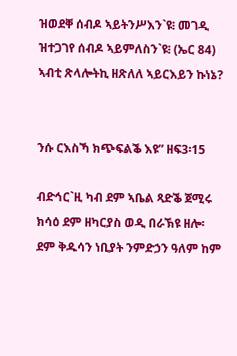ዝወደቐ ሰብዶ ኣይትንሥእን`ዩ᎒ መገዲ ዝተጋገየ ሰብዶ ኣይምለስን`ዩ᎒ (ኤር 84)
ኣብቲ ጽላሎትኪ ዘጽለለ ኣይርእይን ኩነኔ?


ንሱ ርእስኻ ክጭፍልቕ እዩ” ዘፍ3፡15

ብድኅር`ዚ ካብ ደም ኣቤል ጻድቕ ጀሚሩ ክሳዕ ደም ዘካርያስ ወዲ በራኽዩ ዘሎ፡ ደም ቅዱሳን ነቢያት ንምድኃን ዓለም ከም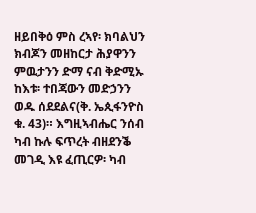ዘይበቅዕ ምስ ረኣየ፡ ክባልህን ክብጆን መዘከርታ ሕያዋንን ምዉታንን ድማ ናብ ቅድሚኡ ከእቱ፡ ተበጃውን መድኃንን ወዱ ሰደደልና(ቅ. ኤጲፋንዮስ ቁ. 43)። እግዚኣብሔር ንሰብ ካብ ኩሉ ፍጥረት ብዘደንቕ መገዲ እዩ ፈጢርዎ፡ ካብ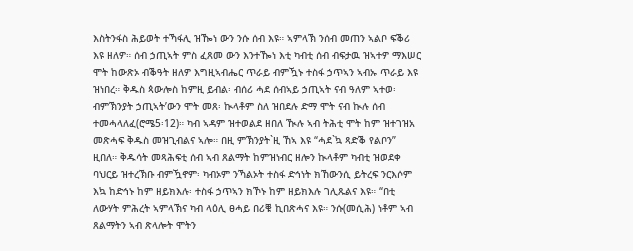እስትንፋስ ሕይወት ተኻፋሊ ዝዀነ ውን ንሱ ሰብ እዩ። ኣምላኽ ንሰብ መጠን ኣልቦ ፍቕሪ እዩ ዘለዎ። ሰብ ኃጢኣት ምስ ፈጸመ ውን እንተዀነ እቲ ካብቲ ሰብ ብፍታዉ ዝኣተዎ ማእሠር ሞት ከውጽኦ ብቕዓት ዘለዎ እግዚኣብሔር ጥራይ ብምዃኑ ተስፋ ኃጥኣን ኣብኡ ጥራይ እዩ ዝነበረ። ቅዱስ ጳውሎስ ከምዚ ይብል፡ ብሰሪ ሓደ ሰብኣይ ኃጢኣት ናብ ዓለም ኣተወ፡ ብምኽንያት ኃጢኣት’ውን ሞት መጸ፡ ኲላቶም ስለ ዝበደሉ ድማ ሞት ናብ ኲሉ ሰብ ተመሓላለፈ(ሮሜ5፡12)። ካብ ኣዳም ዝተወልደ ዘበለ ዂሉ ኣብ ትሕቲ ሞት ከም ዝተገዝአ መጽሓፍ ቅዱስ መዝጊብልና ኣሎ። በዚ ምኽንያት`ዚ ኸኣ እዩ “ሓደ`ኳ ጻድቕ የልቦን” ዚበለ። ቅዱሳት መጻሕፍቲ ሰብ ኣብ ጸልማት ከምዝነብር ዘሎን ኲላቶም ካብቲ ዝወደቀ ባህርይ ዝተረኽቡ ብምዃኖም፡ ካብኦም ንኻልኦት ተስፋ ድኅነት ክኸውንሲ ይትረፍ ንርእሶም እኳ ከድኅኑ ከም ዘይክእሉ፡ ተስፋ ኃጥኣን ክኾኑ ከም ዘይክእሉ ገሊጹልና እዩ። “በቲ ለውሃት ምሕረት ኣምላኽና ካብ ላዕሊ ፀሓይ በሪቑ ኪበጽሓና እዩ። ንሱ(መሲሕ) ነቶም ኣብ ጸልማትን ኣብ ጽላሎት ሞትን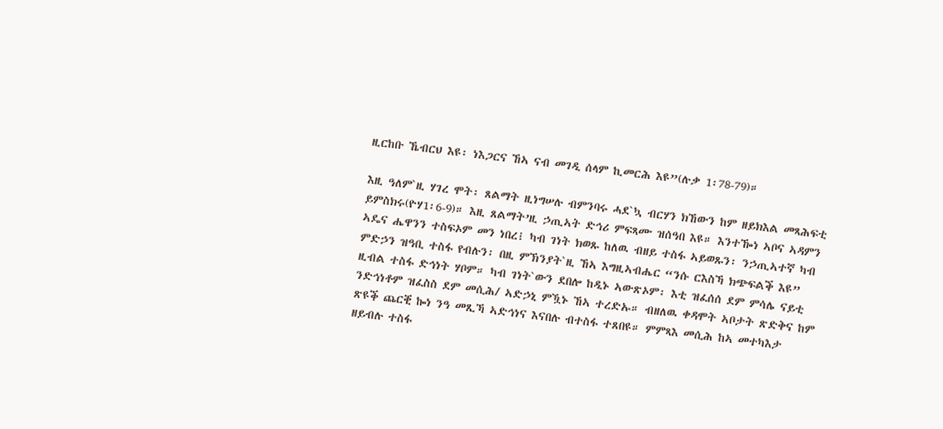ዚርከቡ ኼብርህ እዩ፡ ነእጋርና ኸኣ ናብ መገዲ ሰላም ኪመርሕ እዩ”(ሉቃ 1፡78-79)።

እዚ ዓለም`ዚ ሃገረ ሞት፡ ጸልማት ዚነግሠሉ ብምንባሩ ሓደ`ኳ ብርሃን ክኸውን ከም ዘይክእል መጻሕፍቲ ይምስክሩ(ዮሃ1፡6-9)። እዚ ጸልማት’ዚ ኃጢኣት ድኅሪ ምፍጻሙ ዝሰዓበ እዩ። እንተዀነ ኣቦና ኣዳምን ኣዴና ሔዋንን ተስፍኦም መን ነበረ፧ ካብ ገነት ክወጹ ከለዉ ብዘይ ተስፋ ኣይወጹን፡ ንኃጢኣተኛ ካብ ምድኃን ዝዓቢ ተስፋ የብሉን፡ በዚ ምኽንያት`ዚ ኸኣ እግዚኣብሔር “ንሱ ርእስኻ ክጭፍልቕ እዩ” ዚብል ተስፋ ድኅነት ሃቦም። ካብ ገነት`ውን ደበሎ ከዲኑ ኣውጽኦም፡ እቲ ዝፈሰሰ ደም ምሳሌ ናይቲ ንድኅነቶም ዝፈስስ ደም መሲሕ/ ኣድኃኒ ምዃኑ ኸኣ ተረድኡ። ብዘለዉ ቀዳሞት ኣቦታት ጽድቅና ከም ጽዩቕ ጨርቒ ኰነ ንዓ መጺኻ ኣድኅነና እናበሉ ብተስፋ ተጸበዩ። ምምጻእ መሲሕ ከኣ መተካእታ ዘይብሉ ተስፋ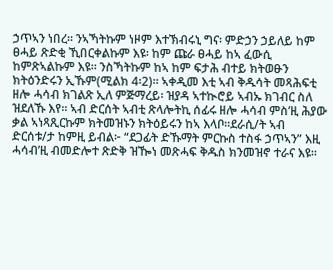ኃጥኣን ነበረ። ንኣኻትኩም ነዞም እተኽብሩኒ ግና፡ ምድኃን ኃይለይ ከም ፀሓይ ጽድቂ ኺበርቀልኩም እዩ፡ ከም ጩራ ፀሓይ ከኣ ፈውሲ ከምጽኣልኩም እዩ። ንስኻትኩም ከኣ ከም ፍታሕ ብተይ ክትወፁን ክትዕንድሩን ኢኹም(ሚልክ 4፡2)። ኣቀዲመ እቲ ኣብ ቅዱሳት መጻሕፍቲ ዘሎ ሓሳብ ክገልጽ ኢለ ምጅማረይ፡ ዝያዳ ኣተኲሮይ ኣብኡ ክገብር ስለ ዝደለኹ እየ። ኣብ ድርሰት ኣብቲ ጽላሎትኪ ሰፊሩ ዘሎ ሓሳብ ምስ’ዚ ሕያው ቃል ኣነጻጺርኩም ክትመዝኑን ክትዕይሩን ከኣ እላቦ።ደራሲ/ት ኣብ ድርሰቱ/ታ ከምዚ ይብል፦ “ደጋፊት ድኹማት ምርኩስ ተስፋ ኃጥኣን” እዚ ሓሳብ’ዚ ብመድሎተ ጽድቅ ዝዀነ መጽሓፍ ቅዱስ ክንመዝኖ ተራና እዩ።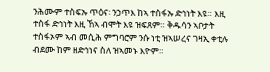ንሕሙም ተስፍኡ ጥዕና፡ ንኃጥእ ከኣ ተስፋኡ ድኅነት እዩ። እዚ ተስፋ ድኅነት እዚ ኸኣ ብሞት እዩ ዝፍጸም። ቅዱሳን ኣቦታት ተስፋኦም ኣብ መሲሕ ምግባሮም ንሱ ነቲ ዝኣሠረና ገዛኢ ቀቲሉ ብደሙ ከም ዘድኅነና ስለ ዝኣመኑ እዮም።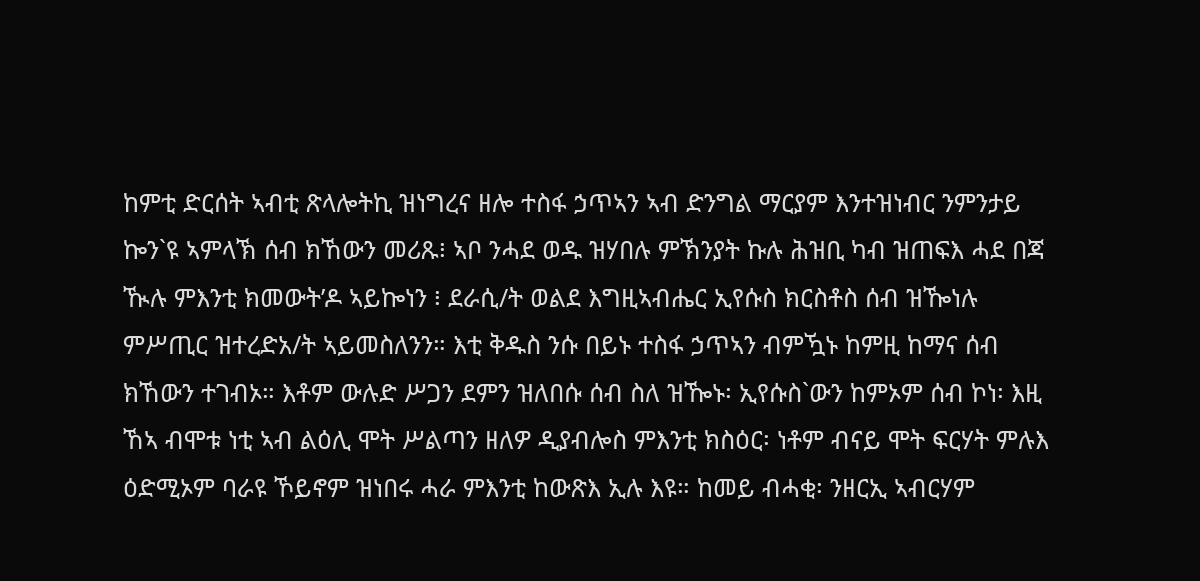ከምቲ ድርሰት ኣብቲ ጽላሎትኪ ዝነግረና ዘሎ ተስፋ ኃጥኣን ኣብ ድንግል ማርያም እንተዝነብር ንምንታይ ኰን`ዩ ኣምላኽ ሰብ ክኸውን መሪጹ፧ ኣቦ ንሓደ ወዱ ዝሃበሉ ምኽንያት ኩሉ ሕዝቢ ካብ ዝጠፍእ ሓደ በጃ ዂሉ ምእንቲ ክመውት’ዶ ኣይኰነን ፧ ደራሲ/ት ወልደ እግዚኣብሔር ኢየሱስ ክርስቶስ ሰብ ዝዀነሉ ምሥጢር ዝተረድአ/ት ኣይመስለንን። እቲ ቅዱስ ንሱ በይኑ ተስፋ ኃጥኣን ብምዃኑ ከምዚ ከማና ሰብ ክኸውን ተገብኦ። እቶም ውሉድ ሥጋን ደምን ዝለበሱ ሰብ ስለ ዝዀኑ፡ ኢየሱስ`ውን ከምኦም ሰብ ኮነ፡ እዚ ኸኣ ብሞቱ ነቲ ኣብ ልዕሊ ሞት ሥልጣን ዘለዎ ዲያብሎስ ምእንቲ ክስዕር፡ ነቶም ብናይ ሞት ፍርሃት ምሉእ ዕድሚኦም ባራዩ ኾይኖም ዝነበሩ ሓራ ምእንቲ ከውጽእ ኢሉ እዩ። ከመይ ብሓቂ፡ ንዘርኢ ኣብርሃም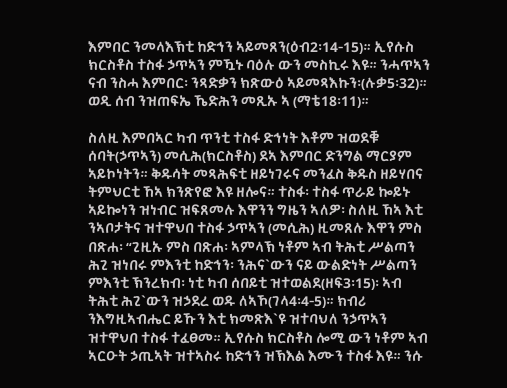እምበር ንመላእኽቲ ከድኅን ኣይመጸን(ዕብ2፡14-15)። ኢየሱስ ክርስቶስ ተስፋ ኃጥኣን ምዃኑ ባዕሉ ውን መስኪሩ እዩ። ንሓጥኣን ናብ ንስሓ እምበር፡ ንጻድቃን ክጽውዕ ኣይመጻእኩን፡(ሉቃ5፡32)። ወዲ ሰብ ንዝጠፍኤ ኼድሕን መጺኡ ኣ (ማቴ18፡11)።

ስለዚ እምበኣር ካብ ጥንቲ ተስፋ ድኅነት እቶም ዝወደቑ ሰባት(ኃጥኣን) መሲሕ(ክርስቶስ) ደኣ እምበር ድንግል ማርያም ኣይኮነትን። ቅዱሳት መጻሕፍቲ ዘይነገሩና መንፈስ ቅዱስ ዘይሃበና ትምህርቲ ኸኣ ክንጽየፎ እዩ ዘሎና። ተስፋ፡ ተስፋ ጥራይ ኰይኑ ኣይኰነን ዝነብር ዝፍጸመሉ እዋንን ግዜን ኣለዎ፡ ስለዚ ኸኣ እቲ ንኣቦታትና ዝተዋህበ ተስፋ ኃጥኣን (መሲሕ) ዚመጸሉ እዋን ምስ በጽሐ፡ “ጊዚኡ ምስ በጽሐ፡ ኣምላኽ ነቶም ኣብ ትሕቲ ሥልጣን ሕጊ ዝነበሩ ምእንቲ ከድኅን፡ ንሕና`ውን ናይ ውልድነት ሥልጣን ምእንቲ ኽንረክብ፡ ነቲ ካብ ሰበይቲ ዝተወልደ(ዘፍ3፡15)፡ ኣብ ትሕቲ ሕጊ`ውን ዝኃደረ ወዱ ለኣኾ(ገላ4፡4-5)። ክብሪ ንእግዚኣብሔር ይኹን እቲ ክመጽእ`ዩ ዝተባህለ ንኃጥኣን ዝተዋህበ ተስፋ ተፈፀመ። ኢየሱስ ክርስቶስ ሎሚ ውን ነቶም ኣብ ኣርዑት ኃጢኣት ዝተኣስሩ ከድኅን ዝኽእል እሙን ተስፋ እዩ። ንሱ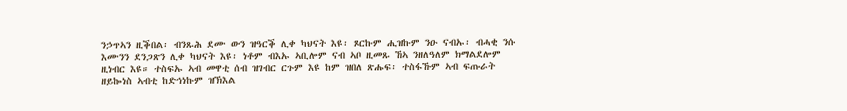ንኃጥኣን ዚቕበል፡ ብንጹሕ ደሙ ውን ዝዓርቕ ሊቀ ካህናት እዩ፡ ጾርኩም ሒዝኩም ንዑ ናብኡ፡ ብሓቂ ንሱ እሙንን ደንጋጽን ሊቀ ካህናት እዩ፡ ነቶም ብእኡ ኣቢሎም ናብ ኣቦ ዚመጹ ኸኣ ንዘለዓለም ክማልደሎም ዚነብር እዩ። ተስፍኡ ኣብ መዋቲ ሰብ ዝገብር ርጉም እዩ ከም ዝበለ ጽሑፍ፡ ተስፋኹም ኣብ ፍጡራት ዘይኰነስ ኣብቲ ከድኅነኩም ዝኽእል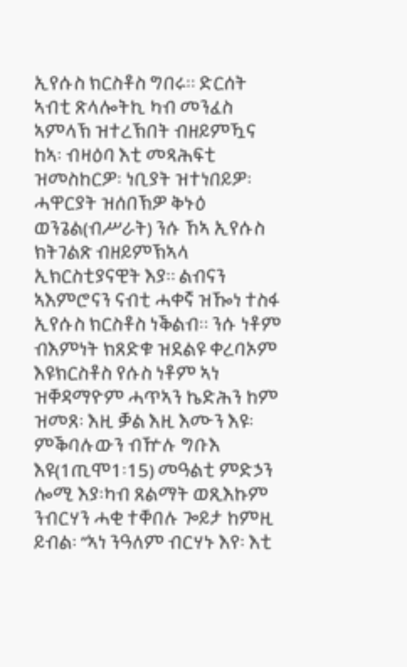ኢየሱስ ክርስቶስ ግበሩ። ድርሰት ኣብቲ ጽላሎትኪ ካብ መንፈስ ኣምላኽ ዝተረኽበት ብዘይምዃና ከኣ፡ ብዛዕባ እቲ መጻሕፍቲ ዝመስከርዎ፡ ነቢያት ዝተነበይዎ፡ ሓዋርያት ዝሰበኽዎ ቅኑዕ ወንጌል(ብሥራት) ንሱ ኸኣ ኢየሱስ ክትገልጽ ብዘይምኽኣላ ኢክርስቲያናዊት እያ። ልብናን ኣእምሮናን ናብቲ ሓቀኛ ዝዀነ ተስፋ ኢየሱስ ክርስቶስ ነቕልብ። ንሱ ነቶም ብእምነት ክጸድቁ ዝደልዩ ቀረባኦም እዩክርስቶስ የሱስ ነቶም ኣነ ዝቐዳማዮም ሓጥኣን ኬድሕን ከም ዝመጸ፡ እዚ ቓል እዚ እሙን እዩ፡ ምቕባሉውን ብዅሉ ግቡእ እዩ(1ጢሞ1፡15) መዓልቲ ምድኃን ሎሚ እያ፡ካብ ጸልማት ወጺእኩም ንብርሃን ሓቂ ተቐበሉ ጐይታ ከምዚ ይብል፡ ”ኣነ ንዓለም ብርሃኑ እየ፡ እቲ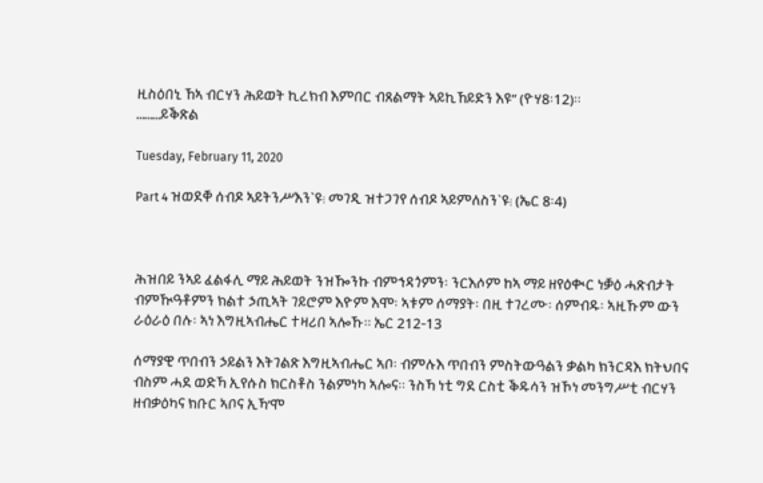ዚስዕበኒ ኸኣ ብርሃን ሕይወት ኪረክብ እምበር ብጸልማት ኣይኪኸይድን እዩ” (ዮሃ8፡12)።
………ይቕጽል

Tuesday, February 11, 2020

Part 4 ዝወደቐ ሰብዶ ኣይትንሥእን`ዩ᎒ መገዲ ዝተጋገየ ሰብዶ ኣይምለስን`ዩ᎒ (ኤር 8፡4)



ሕዝበይ ንኣይ ፈልፋሊ ማይ ሕይወት ንዝዀንኩ ብምኅዳጎምን፡ ንርእሶም ከኣ ማይ ዘየዕቊር ነቓዕ ሓጽብታት ብምዂዓቶምን ክልተ ኃጢኣት ገይሮም እዮም እሞ፡ ኣቱም ሰማያት፡ በዚ ተገረሙ፡ ሰምብዱ፡ ኣዚኹም ውን ራዕራዕ በሉ፡ ኣነ እግዚኣብሔር ተዛሪበ ኣሎኹ። ኤር 212-13

ሰማያዊ ጥበብን ኃይልን እትገልጽ እግዚኣብሔር ኣቦ፡ ብምሉእ ጥበብን ምስትውዓልን ቃልካ ክንርዳእ ክትህበና ብስም ሓደ ወድኻ ኢየሱስ ክርስቶስ ንልምነካ ኣሎና። ንስኻ ነቲ ግደ ርስቲ ቕዱሳን ዝኾነ መንግሥቲ ብርሃን ዘብቃዕካና ክቡር ኣቦና ኢኻ’ሞ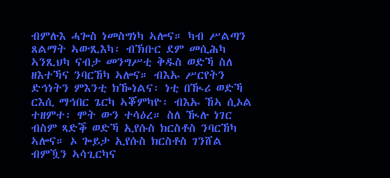ብምሉእ ሓጐስ ነመስግነካ ኣሎና። ካብ ሥልጣን ጸልማት ኣውጺእካ፡ ብኽቡር ደም መሲሕካ ኣንጺህካ ናብታ መንግሥቲ ቅዱስ ወድኻ ስለ ዘእተኻና ንባርኸካ ኣሎና። ብእኡ ሥርየትን ድኅነትን ምእንቲ ክዀነልና፡ ነቲ በዂሪ ወድኻ ርእሲ ማኅበር ጌርካ ኣቖምካዮ፡ ብእኡ ኸኣ ሲኦል ተዘምተ፡ ሞት ውን ተሳዕረ። ስለ ዂሉ ነገር ብስም ጻድቕ ወድኻ ኢየሱስ ክርስቶስ ንባርኸካ ኣሎና። ኦ ጐይታ ኢየሱስ ክርስቶስ ገንሸል ብምዃን ኣሳጊርካና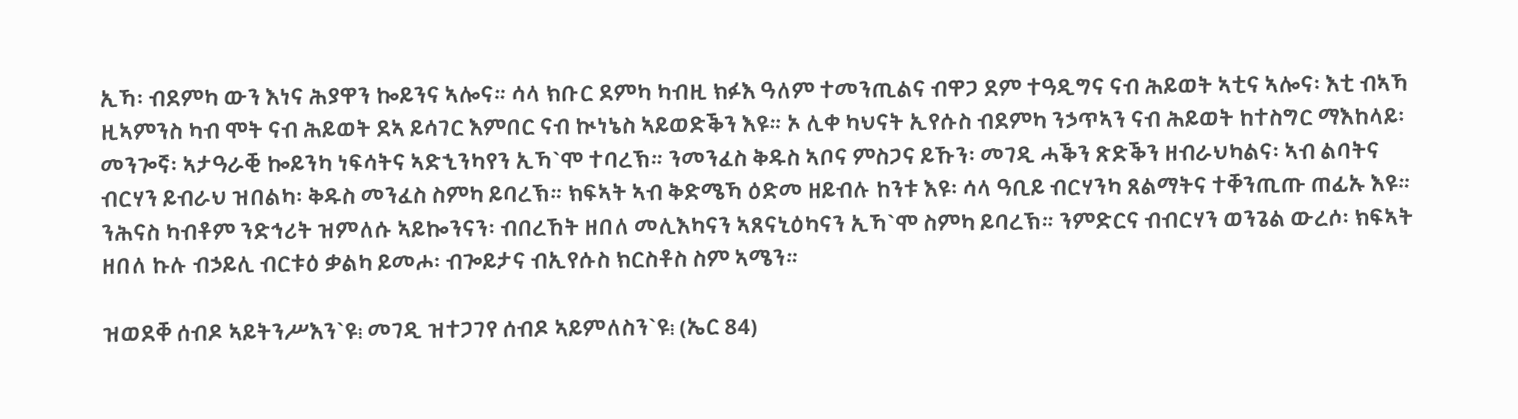ኢኻ፡ ብደምካ ውን እነና ሕያዋን ኰይንና ኣሎና። ሳላ ክቡር ደምካ ካብዚ ክፉእ ዓለም ተመንጢልና ብዋጋ ደም ተዓዲግና ናብ ሕይወት ኣቲና ኣሎና፡ እቲ ብኣኻ ዚኣምንስ ካብ ሞት ናብ ሕይወት ደኣ ይሳገር እምበር ናብ ኲነኔስ ኣይወድቕን እዩ። ኦ ሊቀ ካህናት ኢየሱስ ብደምካ ንኃጥኣን ናብ ሕይወት ከተስግር ማእከላይ፡መንጐኛ፡ ኣታዓራቒ ኰይንካ ነፍሳትና ኣድኂንካየን ኢኻ`ሞ ተባረኽ። ንመንፈስ ቅዱስ ኣቦና ምስጋና ይኹን፡ መገዲ ሓቕን ጽድቕን ዘብራህካልና፡ ኣብ ልባትና ብርሃን ይብራህ ዝበልካ፡ ቅዱስ መንፈስ ስምካ ይባረኽ። ክፍኣት ኣብ ቅድሜኻ ዕድመ ዘይብሉ ከንቱ እዩ፡ ሳላ ዓቢይ ብርሃንካ ጸልማትና ተቐንጢጡ ጠፊኡ እዩ። ንሕናስ ካብቶም ንድኅሪት ዝምለሱ ኣይኰንናን፡ ብበረኸት ዘበለ መሊእካናን ኣጸናኒዕካናን ኢኻ`ሞ ስምካ ይባረኽ። ንምድርና ብብርሃን ወንጌል ውረሶ፡ ክፍኣት ዘበለ ኩሉ ብኃይሊ ብርቱዕ ቃልካ ይመሖ፡ ብጐይታና ብኢየሱስ ክርስቶስ ስም ኣሜን።

ዝወደቐ ሰብዶ ኣይትንሥእን`ዩ᎒ መገዲ ዝተጋገየ ሰብዶ ኣይምለስን`ዩ᎒ (ኤር 84)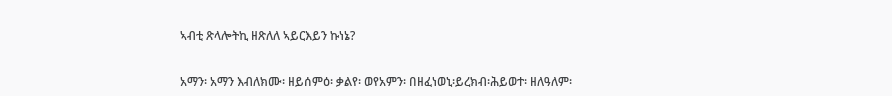ኣብቲ ጽላሎትኪ ዘጽለለ ኣይርእይን ኩነኔ?


አማን፡ አማን እብለክሙ፡ ዘይሰምዕ፡ ቃልየ፡ ወየአምን፡ በዘፈነወኒ፡ይረክብ፡ሕይወተ፡ ዘለዓለም፡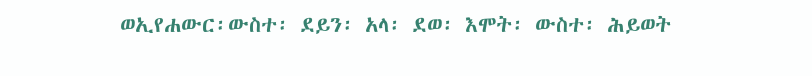ወኢየሐውር፡ውስተ፡ ደይን፡ አላ፡ ደወ፡ እሞት፡ ውስተ፡ ሕይወት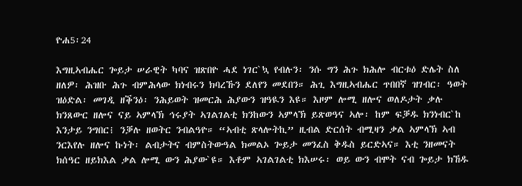ዮሐ5፡24

እግዚኣብሔር ጐይታ ሠራዊት ካባና ዝጽበዮ ሓደ ነገር`ኳ የብሉን፡ ንሱ ግን ሕጉ ክሕሎ ብርቱዕ ድሌት ስለ ዘለዎ፡ ሕዝቡ ሕጉ ብምሕላው ክነብሩን ክባረኹን ደለየን መደበን። ሕጊ እግዚኣብሔር ጥበበኛ ዝገብር፡ ዓወት ዝዕድል፡ መገዲ ዘቕንዕ፡ ንሕይወት ዝመርሕ ሕያውን ዝዓዪን እዩ። እዞም ሎሚ ዘሎና ወለዶታት ቃሉ ክንጸውር ዘሎና ናይ ኣምላኽ ኅሩያት ኣገልገልቲ ክንከውን ኣምላኽ ይጽወዓና ኣሎ፡ ከም ፍቓዱ ክንነብር`ከ እንታይ ንግበር፧ ንቓሉ ዘወትር ንብልዓዮ። “ኣብቲ ጽላሎትኪ” ዚብል ድርሰት ብሚዛን ቃል ኣምላኽ ኣብ ንርእየሉ ዘሎና ኩነት፡ ልብታትና ብምስትውዓል ክመልኦ ጐይታ መንፈስ ቅዱስ ይርድኣና። እቲ ንዘመናት ክሰዓር ዘይክእል ቃል ሎሚ ውን ሕያው`ዩ። እቶም ኣገልገልቲ ክእሠሩ፡ ወይ ውን ብሞት ናብ ጐይታ ክኸዱ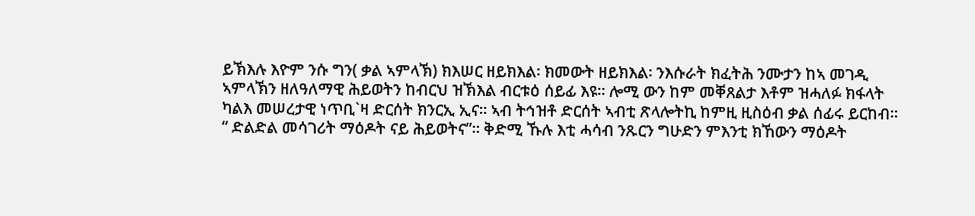ይኽእሉ እዮም ንሱ ግን( ቃል ኣምላኽ) ክእሠር ዘይክእል፡ ክመውት ዘይክእል፡ ንእሱራት ክፈትሕ ንሙታን ከኣ መገዲ ኣምላኽን ዘለዓለማዊ ሕይወትን ከብርህ ዝኽእል ብርቱዕ ሰይፊ እዩ። ሎሚ ውን ከም መቐጸልታ እቶም ዝሓለፉ ክፋላት ካልእ መሠረታዊ ነጥቢ`ዛ ድርሰት ክንርኢ ኢና። ኣብ ትኅዝቶ ድርሰት ኣብቲ ጽላሎትኪ ከምዚ ዚስዕብ ቃል ሰፊሩ ይርከብ። “ ድልድል መሳገሪት ማዕዶት ናይ ሕይወትና”። ቅድሚ ኹሉ እቲ ሓሳብ ንጹርን ግሁድን ምእንቲ ክኸውን ማዕዶት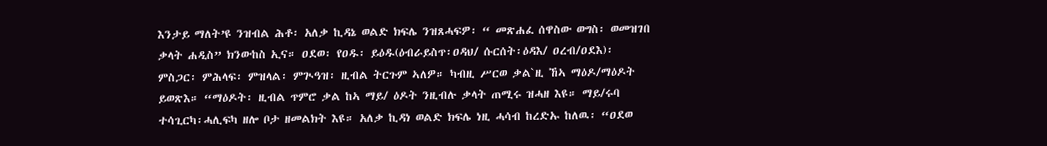እንታይ ማለት’ዩ ንዝብል ሕቶ፡ አለቃ ኪዳኔ ወልድ ክፍሌ ንዝጸሓፍዎ፡ “ መጽሐፈ ሰዋስው ወግስ፡ ወመዝገበ ቃላት ሐዲስ” ክንውከስ ኢና። ዐደወ፡ የዐዱ፡ ይዕዱ(ዕብራይስጥ፡ዐዳህ/ ሱርሰት፡ዕዳእ/ ዐረብ/ዐደእ)፡ ምስጋር፡ ምሕላፍ፡ ምዝላል፡ ምጒዓዝ፡ ዚብል ትርጉም ኣለዎ። ካብዚ ሥርወ ቃል`ዚ ኸኣ ማዕዶ/ማዕዶት ይወጽእ። “ማዕዶት፡ ዚብል ጥምሮ ቃል ከኣ ማይ/ ዕዶት ንዚብሉ ቃላት ጠሚሩ ዝሓዘ እዩ። ማይ/ሩባ ተሳጊርካ፡ሓሊፍካ ዘሎ ቦታ ዘመልክት እዩ። አለቃ ኪዳነ ወልድ ክፍሌ ነዚ ሓሳብ ከረድኡ ከለዉ፡ “ዐደወ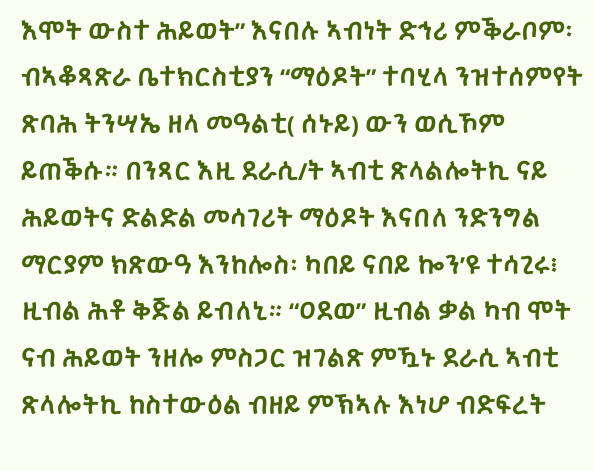እሞት ውስተ ሕይወት” እናበሉ ኣብነት ድኅሪ ምቕራቦም፡ ብኣቆጻጽራ ቤተክርስቲያን “ማዕዶት” ተባሂላ ንዝተሰምየት ጽባሕ ትንሣኤ ዘላ መዓልቲ( ሰኑይ) ውን ወሲኾም ይጠቕሱ። በንጻር እዚ ደራሲ/ት ኣብቲ ጽላልሎትኪ ናይ ሕይወትና ድልድል መሳገሪት ማዕዶት እናበለ ንድንግል ማርያም ክጽውዓ እንከሎስ፡ ካበይ ናበይ ኰን’ዩ ተሳጊሩ፧ ዚብል ሕቶ ቅጅል ይብለኒ። “ዐደወ” ዚብል ቃል ካብ ሞት ናብ ሕይወት ንዘሎ ምስጋር ዝገልጽ ምዃኑ ደራሲ ኣብቲ ጽላሎትኪ ከስተውዕል ብዘይ ምኽኣሉ እነሆ ብድፍረት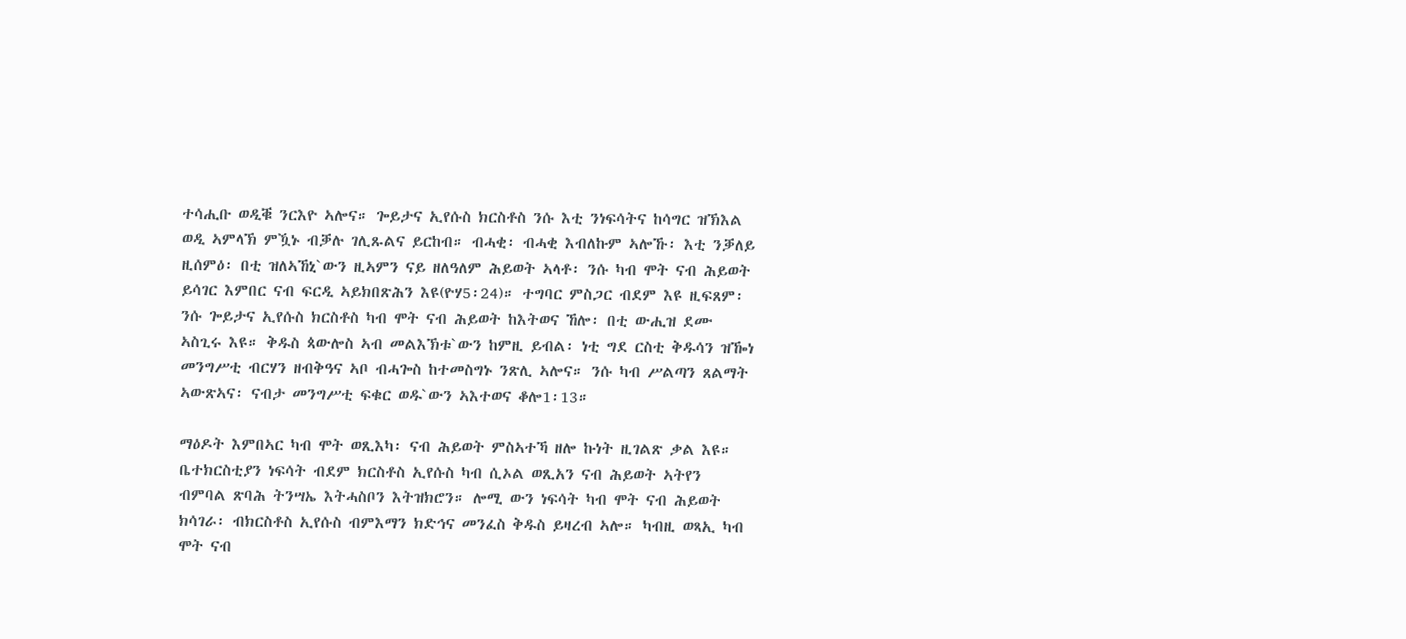ተሳሒቡ ወዲቑ ንርእዮ ኣሎና። ጐይታና ኢየሱስ ክርስቶስ ንሱ እቲ ንነፍሳትና ከሳግር ዝኽእል ወዲ ኣምላኽ ምዃኑ ብቓሉ ገሊጹልና ይርከብ። ብሓቂ፡ ብሓቂ እብለኩም ኣሎኹ፡ እቲ ንቓለይ ዚሰምዕ፡ በቲ ዝለኣኸኒ`ውን ዚኣምን ናይ ዘለዓለም ሕይወት ኣላቶ፡ ንሱ ካብ ሞት ናብ ሕይወት ይሳገር እምበር ናብ ፍርዲ ኣይክበጽሕን እዩ(ዮሃ5፡24)። ተግባር ምስጋር ብደም እዩ ዚፍጸም፡ ንሱ ጐይታና ኢየሱስ ክርስቶስ ካብ ሞት ናብ ሕይወት ከእትወና ኸሎ፡ በቲ ውሒዝ ደሙ ኣስጊሩ እዩ። ቅዱስ ጳውሎስ ኣብ መልእኽቱ`ውን ከምዚ ይብል፡ ነቲ ግደ ርስቲ ቅዱሳን ዝዀነ መንግሥቲ ብርሃን ዘብቅዓና ኣቦ ብሓጐስ ከተመስግኑ ንጽሊ ኣሎና። ንሱ ካብ ሥልጣን ጸልማት ኣውጽኣና፡ ናብታ መንግሥቲ ፍቁር ወዱ`ውን ኣእተወና ቆሎ1፡13።

ማዕዶት እምበኣር ካብ ሞት ወጺእካ፡ ናብ ሕይወት ምስኣተኻ ዘሎ ኩነት ዚገልጽ ቃል እዩ። ቤተክርስቲያን ነፍሳት ብደም ክርስቶስ ኢየሱስ ካብ ሲኦል ወጺአን ናብ ሕይወት ኣትየን ብምባል ጽባሕ ትንሣኤ እትሓስቦን እትዝክሮን። ሎሚ ውን ነፍሳት ካብ ሞት ናብ ሕይወት ክሳገራ፡ ብክርስቶስ ኢየሱስ ብምእማን ክድኅና መንፈስ ቅዱስ ይዛረብ ኣሎ። ካብዚ ወጻኢ ካብ ሞት ናብ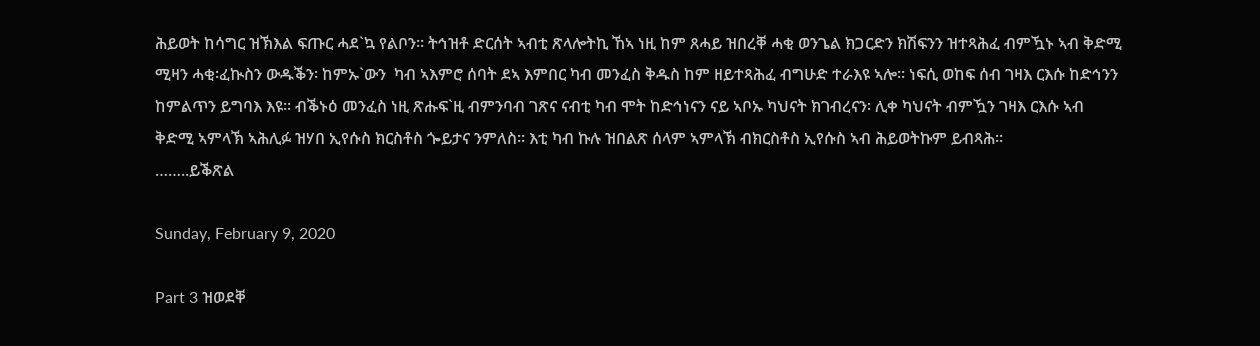ሕይወት ከሳግር ዝኽእል ፍጡር ሓደ`ኳ የልቦን። ትኅዝቶ ድርሰት ኣብቲ ጽላሎትኪ ኸኣ ነዚ ከም ጸሓይ ዝበረቐ ሓቂ ወንጌል ክጋርድን ክሽፍንን ዝተጻሕፈ ብምዃኑ ኣብ ቅድሚ ሚዛን ሓቂ፡ፈኲስን ውዱቕን፡ ከምኡ`ውን  ካብ ኣእምሮ ሰባት ደኣ እምበር ካብ መንፈስ ቅዱስ ከም ዘይተጻሕፈ ብግሁድ ተራእዩ ኣሎ። ነፍሲ ወከፍ ሰብ ገዛእ ርእሱ ከድኅንን ከምልጥን ይግባእ እዩ። ብቕኑዕ መንፈስ ነዚ ጽሑፍ`ዚ ብምንባብ ገጽና ናብቲ ካብ ሞት ከድኅነናን ናይ ኣቦኡ ካህናት ክገብረናን፡ ሊቀ ካህናት ብምዃን ገዛእ ርእሱ ኣብ ቅድሚ ኣምላኽ ኣሕሊፉ ዝሃበ ኢየሱስ ክርስቶስ ጐይታና ንምለስ። እቲ ካብ ኩሉ ዝበልጽ ሰላም ኣምላኽ ብክርስቶስ ኢየሱስ ኣብ ሕይወትኩም ይብጻሕ።
……..ይቕጽል

Sunday, February 9, 2020

Part 3 ዝወደቐ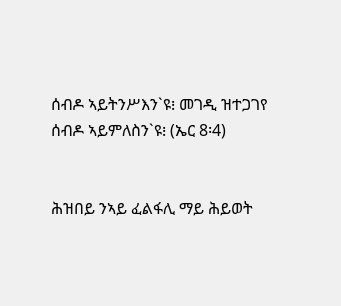ሰብዶ ኣይትንሥእን`ዩ᎒ መገዲ ዝተጋገየ ሰብዶ ኣይምለስን`ዩ᎒ (ኤር 8፡4)


ሕዝበይ ንኣይ ፈልፋሊ ማይ ሕይወት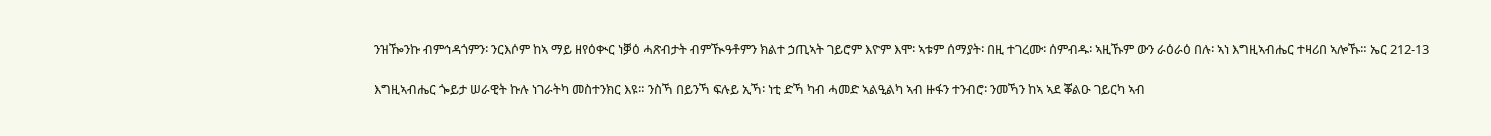ንዝዀንኩ ብምኅዳጎምን፡ ንርእሶም ከኣ ማይ ዘየዕቊር ነቓዕ ሓጽብታት ብምዂዓቶምን ክልተ ኃጢኣት ገይሮም እዮም እሞ፡ ኣቱም ሰማያት፡ በዚ ተገረሙ፡ ሰምብዱ፡ ኣዚኹም ውን ራዕራዕ በሉ፡ ኣነ እግዚኣብሔር ተዛሪበ ኣሎኹ። ኤር 212-13

እግዚኣብሔር ጐይታ ሠራዊት ኩሉ ነገራትካ መስተንክር እዩ። ንስኻ በይንኻ ፍሉይ ኢኻ፡ ነቲ ድኻ ካብ ሓመድ ኣልዒልካ ኣብ ዙፋን ተንብሮ፡ ንመኻን ከኣ ኣደ ቖልዑ ገይርካ ኣብ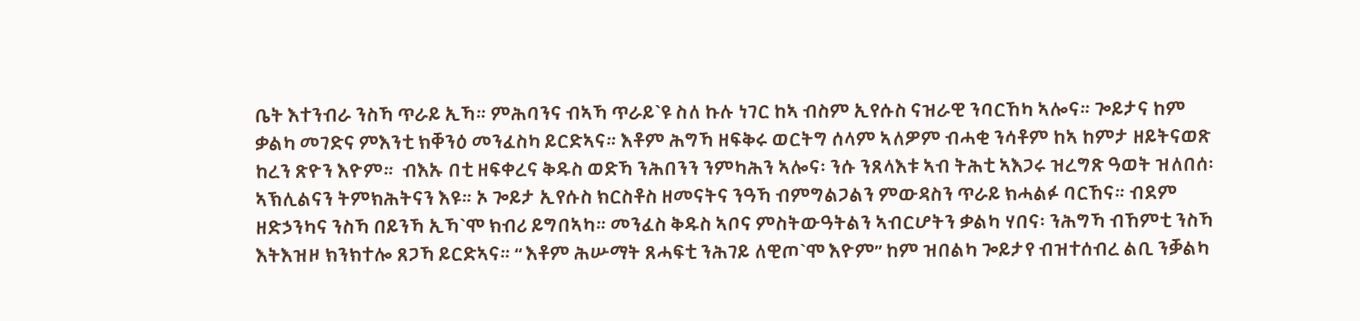ቤት እተንብራ ንስኻ ጥራይ ኢኻ። ምሕባንና ብኣኻ ጥራይ`ዩ ስለ ኩሉ ነገር ከኣ ብስም ኢየሱስ ናዝራዊ ንባርኸካ ኣሎና። ጐይታና ከም ቃልካ መገድና ምእንቲ ክቐንዕ መንፈስካ ይርድኣና። እቶም ሕግኻ ዘፍቅሩ ወርትግ ሰላም ኣለዎም ብሓቂ ንሳቶም ከኣ ከምታ ዘይትናወጽ ከረን ጽዮን እዮም።  ብእኡ በቲ ዘፍቀረና ቅዱስ ወድኻ ንሕበንን ንምካሕን ኣሎና፡ ንሱ ንጸላእቱ ኣብ ትሕቲ ኣእጋሩ ዝረግጽ ዓወት ዝለበሰ፡ ኣኽሊልናን ትምክሕትናን እዩ። ኦ ጐይታ ኢየሱስ ክርስቶስ ዘመናትና ንዓኻ ብምግልጋልን ምውዳስን ጥራይ ክሓልፉ ባርኸና። ብደም ዘድኃንካና ንስኻ በይንኻ ኢኻ`ሞ ክብሪ ይግበኣካ። መንፈስ ቅዱስ ኣቦና ምስትውዓትልን ኣብርሆትን ቃልካ ሃበና፡ ንሕግኻ ብኸምቲ ንስኻ እትእዝዞ ክንክተሎ ጸጋኻ ይርድኣና። “ እቶም ሕሡማት ጸሓፍቲ ንሕገይ ለዊጦ`ሞ እዮም” ከም ዝበልካ ጐይታየ ብዝተሰብረ ልቢ ንቓልካ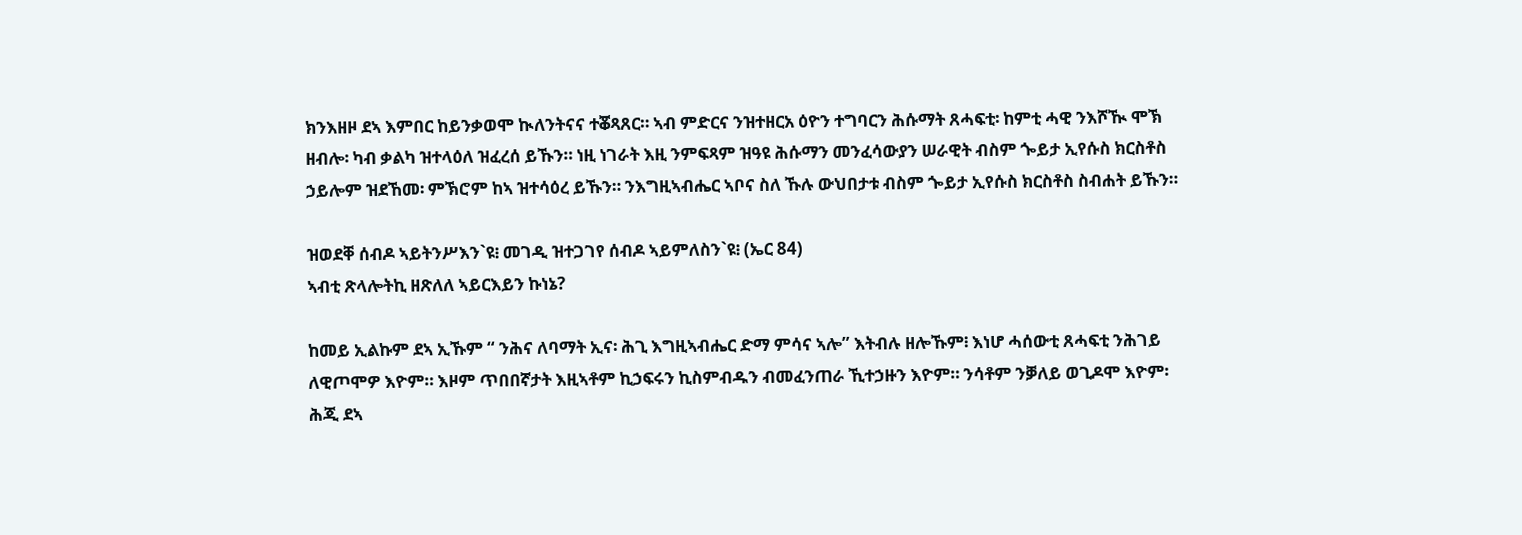ክንእዘዞ ደኣ እምበር ከይንቃወሞ ኲለንትናና ተቖጻጸር። ኣብ ምድርና ንዝተዘርአ ዕዮን ተግባርን ሕሱማት ጸሓፍቲ፡ ከምቲ ሓዊ ንእሾዂ ሞኽ ዘብሎ፡ ካብ ቃልካ ዝተላዕለ ዝፈረሰ ይኹን። ነዚ ነገራት እዚ ንምፍጻም ዝዓዩ ሕሱማን መንፈሳውያን ሠራዊት ብስም ጐይታ ኢየሱስ ክርስቶስ ኃይሎም ዝደኸመ፡ ምኽሮም ከኣ ዝተሳዕረ ይኹን። ንእግዚኣብሔር ኣቦና ስለ ኹሉ ውህበታቱ ብስም ጐይታ ኢየሱስ ክርስቶስ ስብሐት ይኹን።

ዝወደቐ ሰብዶ ኣይትንሥእን`ዩ᎒ መገዲ ዝተጋገየ ሰብዶ ኣይምለስን`ዩ᎒ (ኤር 84)
ኣብቲ ጽላሎትኪ ዘጽለለ ኣይርእይን ኩነኔ?

ከመይ ኢልኩም ደኣ ኢኹም “ ንሕና ለባማት ኢና፡ ሕጊ እግዚኣብሔር ድማ ምሳና ኣሎ” እትብሉ ዘሎኹም፧ እነሆ ሓሰውቲ ጸሓፍቲ ንሕገይ ለዊጦሞዎ እዮም። እዞም ጥበበኛታት እዚኣቶም ኪኃፍሩን ኪስምብዱን ብመፈንጠራ ኺተኃዙን እዮም። ንሳቶም ንቓለይ ወጊዶሞ እዮም፡ ሕጂ ደኣ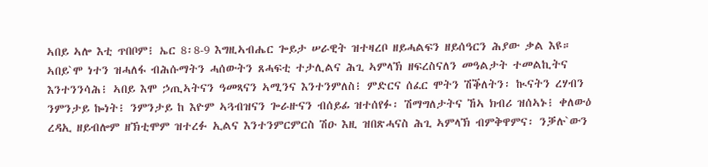ኣበይ ኣሎ እቲ ጥበቦም፧ ኤር 8፡8-9 እግዚኣብሔር ጐይታ ሠራዊት ዝተዛረቦ ዘይሓልፍን ዘይሰዓርን ሕያው ቃል እዩ። ኣበይ`ሞ ነተን ዝሓለፋ ብሕሱማትን ሓሰውትን ጸሓፍቲ ተታሊልና ሕጊ ኣምላኽ ዘፍረስናለን መዓልታት ተመልኪትና እንተንንሳሕ፧ ኣበይ እሞ ኃጢኣትናን ዓመጻናን ኣሚንና እንተንምለስ፧ ምድርና ሰፈር ሞትን ሽቕለትን፡ ኲናትን ረሃብን ንምንታይ ኰነት፧ ንምንታይ ከ እዮም ኣጓብዝናን ጐራዙናን ብሰይፊ ዝተሰየፉ፡ ሽማግለታትና ኸኣ ክብሪ ዝሰኣኑ፧ ቀለውዕ ረዳኢ ዘይብሎም ዘኽቲሞም ዝተረፉ ኢልና እንተንምርምርስ ሽዑ እዚ ዝበጽሓናስ ሕጊ ኣምላኽ ብምቅዋምና፡ ንቓሉ`ውን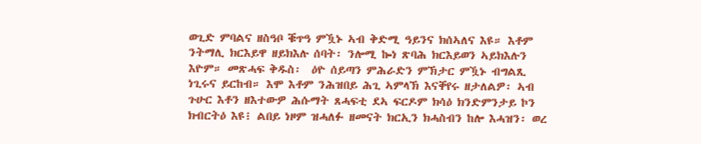ወጊድ ምባልና ዘስዓቦ ቑጥዓ ምዃኑ ኣብ ቅድሚ ዓይንና ክሰኣለና እዩ። እቶም ንትማሊ ክርእይዋ ዘይክእሉ ሰባት፡ ንሎሚ ኰነ ጽባሕ ክርእይወን ኣይክእሉን እዮም። መጽሓፍ ቅዱስ፡  ዕዮ ሰይጣን ምሕራድን ምኽታር ምዃኑ ብግልጺ ነጊሩና ይርከብ። እሞ እቶም ንሕዝበይ ሕጊ ኣምላኽ እናቐየሩ ዘታለልዎ፡ ኣብ ጉሁር እቶን ዘእተውዎ ሕሱማት ጸሓፍቲ ደኣ ፍርዶም ክሳዕ ክንድምንታይ ኮን ክብርትዕ እዩ፧ ልበይ ነዞም ዝሓለፉ ዘመናት ክርኢን ክሓስብን ከሎ እሓዝን፡ ወረ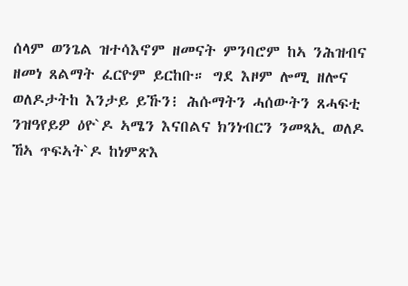ሰላም ወንጌል ዝተሳእኖም ዘመናት ምንባሮም ከኣ ንሕዝብና ዘመነ ጸልማት ፈርዮም ይርከቡ። ግደ እዞም ሎሚ ዘሎና ወለዶታትከ እንታይ ይኹን፧ ሕሱማትን ሓሰውትን ጸሓፍቲ ንዝዓየይዎ ዕዮ`ዶ ኣሜን እናበልና ክንነብርን ንመጻኢ ወለዶ ኸኣ ጥፍኣት`ዶ ከነምጽእ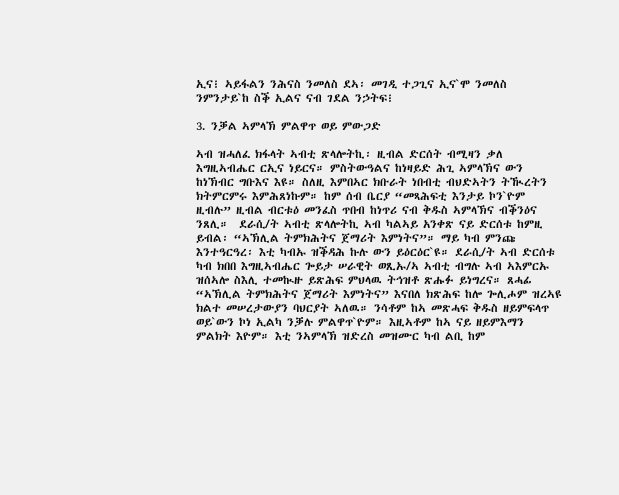ኢና፧ ኣይፋልን ንሕናስ ንመለስ ደኣ፡ መገዲ ተጋጊና ኢና`ሞ ንመለስ ንምንታይ`ከ ስቕ ኢልና ናብ ገደል ንኃትፍ፧

3. ንቓል ኣምላኽ ምልዋጥ ወይ ምውጋድ

ኣብ ዝሓለፈ ክፋላት ኣብቲ ጽላሎትኪ፡ ዚብል ድርሰት ብሚዛን ቃለ እግዚኣብሔር ርኢና ነይርና። ምስትውዓልና ከነዛይድ ሕጊ ኣምላኽና ውን ከነኽብር ግቡእና እዩ። ስለዚ እምበኣር ክቡራት ነበብቲ ብህድኣትን ትዂረትን ክትምርምሩ እምሕጸነኩም። ከም ሰብ ቤርያ “መጻሕፍቲ እንታይ ኮን`ዮም ዚብሉ” ዚብል ብርቱዕ መንፈስ ጥበብ ከነጥሪ ናብ ቅዱስ ኣምላኽና ብቕንዕና ንጸሊ።  ደራሲ/ት ኣብቲ ጽላሎትኪ ኣብ ካልኣይ አንቀጽ ናይ ድርሰቱ ከምዚ ይብል፡ “ኣኽሊል ትምክሕትና ጀማሪት እምነትና”። ማይ ካብ ምንጩ እንተዓርዓረ፡ እቲ ካብኡ ዝቕዳሕ ኩሉ ውን ይዕርዕር`ዩ። ደራሲ/ት ኣብ ድርሰቱ ካብ ክበበ እግዚኣብሔር ጐይታ ሠራዊት ወጺኡ/ኣ ኣብቲ ብግሉ ኣብ ኣእምርኡ ዝሰኣሎ ስእሊ ተመኲዙ ይጽሕፍ ምህላዉ ትኅዝቶ ጽሑፉ ይነግረና። ጸሓፊ “ኣኽሊል ትምክሕትና ጀማሪት እምነትና” እናበለ ክጽሕፍ ከሎ ጐሊሖም ዝረኣዩ ክልተ መሠረታውያን ባህርያት ኣለዉ። ንሳቶም ከኣ መጽሓፍ ቅዱስ ዘይምፍላጥ ወይ`ውን ኮነ ኢልካ ንቓሉ ምልዋጥ`ዮም። እዚኣቶም ከኣ ናይ ዘይምእማን ምልክት እዮም። እቲ ንኣምላኽ ዝድረስ መዝሙር ካብ ልቢ ከም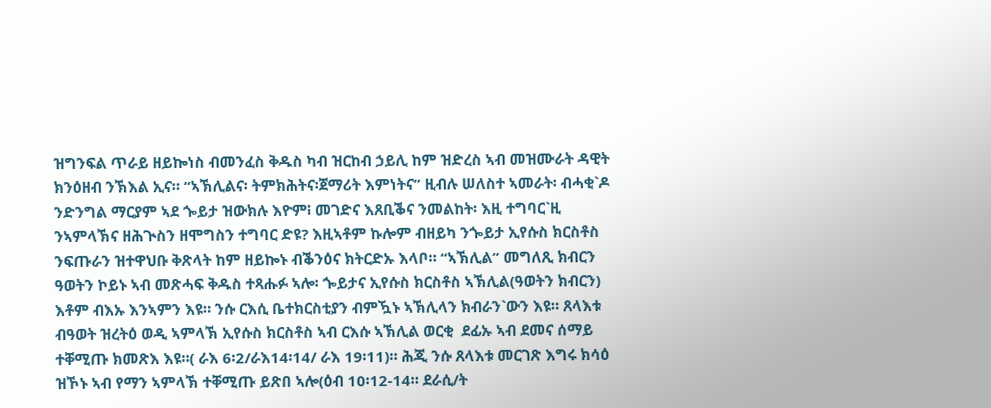ዝግንፍል ጥራይ ዘይኰነስ ብመንፈስ ቅዱስ ካብ ዝርከብ ኃይሊ ከም ዝድረስ ኣብ መዝሙራት ዳዊት ክንዕዘብ ንኽእል ኢና። “ኣኽሊልና፡ ትምክሕትና፡ጀማሪት እምነትና” ዚብሉ ሠለስተ ኣመራት፡ ብሓቂ`ዶ ንድንግል ማርያም ኣደ ጐይታ ዝውክሉ እዮም፧ መገድና እጸቢቕና ንመልከት፡ እዚ ተግባር`ዚ ንኣምላኽና ዘሕጒስን ዘሞግስን ተግባር ድዩ? እዚኣቶም ኩሎም ብዘይካ ንጐይታ ኢየሱስ ክርስቶስ ንፍጡራን ዝተዋህቡ ቅጽላት ከም ዘይኰኑ ብቕንዕና ክትርድኡ እላቦ። “ኣኽሊል” መግለጺ ክብርን ዓወትን ኮይኑ ኣብ መጽሓፍ ቅዱስ ተጻሑፉ ኣሎ፡ ጐይታና ኢየሱስ ክርስቶስ ኣኽሊል(ዓወትን ክብርን) እቶም ብእኡ እንኣምን እዩ። ንሱ ርእሲ ቤተክርስቲያን ብምዃኑ ኣኽሊላን ክብራን`ውን እዩ። ጸላእቱ ብዓወት ዝረትዕ ወዲ ኣምላኽ ኢየሱስ ክርስቶስ ኣብ ርእሱ ኣኽሊል ወርቂ  ደፊኡ ኣብ ደመና ሰማይ ተቐሚጡ ክመጽእ እዩ።( ራእ 6፡2/ራእ14፡14/ ራእ 19፡11)። ሕጂ ንሱ ጸላእቱ መርገጽ እግሩ ክሳዕ ዝኾኑ ኣብ የማን ኣምላኽ ተቐሚጡ ይጽበ ኣሎ(ዕብ 10፡12-14። ደራሲ/ት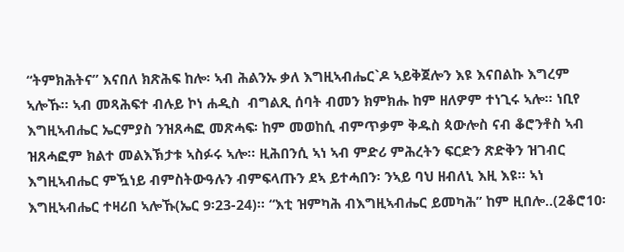“ትምክሕትና” እናበለ ክጽሕፍ ከሎ፡ ኣብ ሕልንኡ ቃለ እግዚኣብሔር`ዶ ኣይቅጀሎን እዩ እናበልኩ እግረም ኣሎኹ። ኣብ መጻሕፍተ ብሉይ ኮነ ሐዲስ  ብግልጺ ሰባት ብመን ክምክሑ ከም ዘለዎም ተነጊሩ ኣሎ። ነቢየ እግዚኣብሔር ኤርምያስ ንዝጸሓፎ መጽሓፍ፡ ከም መወከሲ ብምጥቃም ቅዱስ ጳውሎስ ናብ ቆሮንቶስ ኣብ ዝጸሓፎም ክልተ መልእኽታቱ ኣስፉሩ ኣሎ። ዚሕበንሲ ኣነ ኣብ ምድሪ ምሕረትን ፍርድን ጽድቅን ዝገብር እግዚኣብሔር ምዃነይ ብምስትውዓሉን ብምፍላጡን ደኣ ይተሓበን፡ ንኣይ ባህ ዘብለኒ እዚ እዩ። ኣነ እግዚኣብሔር ተዛሪበ ኣሎኹ(ኤር 9፡23-24)። “እቲ ዝምካሕ ብእግዚኣብሔር ይመካሕ” ከም ዚበሎ..(2ቆሮ10፡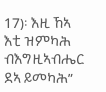17)፡ እዚ ኸኣ እቲ ዝምካሕ ብእግዚኣብሔር ደኣ ይመካሕ”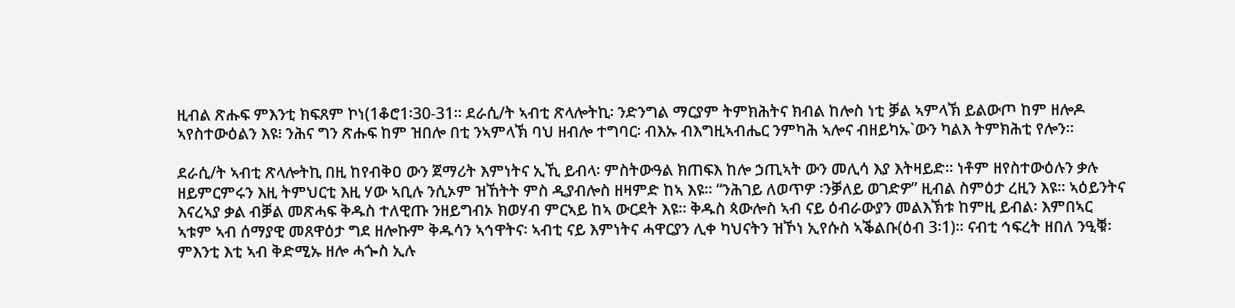ዚብል ጽሑፍ ምእንቲ ክፍጸም ኮነ(1ቆሮ1፡30-31። ደራሲ/ት ኣብቲ ጽላሎትኪ፡ ንድንግል ማርያም ትምክሕትና ክብል ከሎስ ነቲ ቓል ኣምላኽ ይልውጦ ከም ዘሎዶ ኣየስተውዕልን እዩ፧ ንሕና ግን ጽሑፍ ከም ዝበሎ በቲ ንኣምላኽ ባህ ዘብሎ ተግባር፡ ብእኡ ብእግዚኣብሔር ንምካሕ ኣሎና ብዘይካኡ`ውን ካልእ ትምክሕቲ የሎን።

ደራሲ/ት ኣብቲ ጽላሎትኪ በዚ ከየብቅዐ ውን ጀማሪት እምነትና ኢኺ ይብላ፡ ምስትውዓል ክጠፍእ ከሎ ኃጢኣት ውን መሊሳ እያ እትዛይድ። ነቶም ዘየስተውዕሉን ቃሉ ዘይምርምሩን እዚ ትምህርቲ እዚ ሃው ኣቢሉ ንሲኦም ዝኸትት ምስ ዲያብሎስ ዘዛምድ ከኣ እዩ። “ንሕገይ ለወጥዎ ፡ንቓለይ ወገድዎ” ዚብል ስምዕታ ረዚን እዩ። ኣዕይንትና እናረኣያ ቃል ብቓል መጽሓፍ ቅዱስ ተለዊጡ ንዘይግብኦ ክወሃብ ምርኣይ ከኣ ውርደት እዩ። ቅዱስ ጳውሎስ ኣብ ናይ ዕብራውያን መልእኽቱ ከምዚ ይብል፡ እምበኣር ኣቱም ኣብ ሰማያዊ መጸዋዕታ ግደ ዘሎኩም ቅዱሳን ኣኅዋትና፡ ኣብቲ ናይ እምነትና ሓዋርያን ሊቀ ካህናትን ዝኾነ ኢየሱስ ኣቕልቡ(ዕብ 3፡1)። ናብቲ ኅፍረት ዘበለ ንዒቑ፡ ምእንቲ እቲ ኣብ ቅድሚኡ ዘሎ ሓጐስ ኢሉ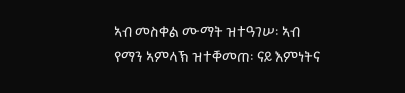ኣብ መስቀል ሙማት ዝተዓገሠ፡ ኣብ የማን ኣምላኽ ዝተቐመጠ፡ ናይ እምነትና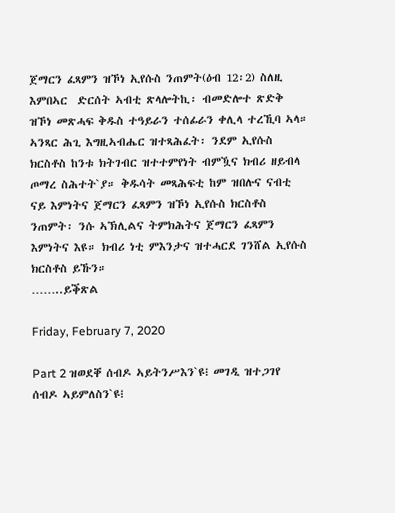ጀማርን ፈጻምን ዝኾነ ኢየሱስ ንጠምት(ዕብ 12፡2) ስለዚ እምበኣር  ድርሰት ኣብቲ ጽላሎትኪ፡ ብመድሎተ ጽድቅ ዝኾነ መጽሓፍ ቅዱስ ተዓይራን ተሰፊራን ቀሊላ ተረኺባ ኣላ። ኣንጻር ሕጊ እግዚኣብሔር ዝተጻሕፈት፡ ንደም ኢየሱስ ክርስቶስ ከንቱ ክትገብር ዝተተምየነት ብምዃና ክብሪ ዘይብላ ጦማረ ስሕተት`ያ። ቅዱሳት መጻሕፍቲ ከም ዝበሉና ናብቲ ናይ እምነትና ጀማርን ፈጻምን ዝኾነ ኢየሱስ ክርስቶስ ንጠምት፡ ንሱ ኣኽሊልና ትምክሕትና ጀማርን ፈጻምን እምነትና እዩ። ክብሪ ነቲ ምእንታና ዝተሓርደ ገንሸል ኢየሱስ ክርስቶስ ይኹን።
……..ይቕጽል

Friday, February 7, 2020

Part 2 ዝወደቐ ሰብዶ ኣይትንሥእን`ዩ᎒ መገዲ ዝተጋገየ ሰብዶ ኣይምለስን`ዩ᎒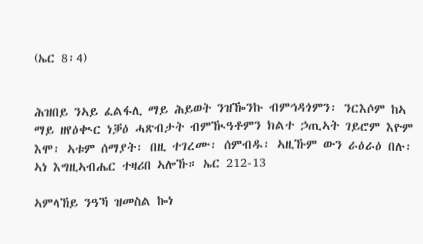(ኤር 8፡4)


ሕዝበይ ንኣይ ፈልፋሊ ማይ ሕይወት ንዝዀንኩ ብምኅዳጎምን፡ ንርእሶም ከኣ ማይ ዘየዕቊር ነቓዕ ሓጽብታት ብምዂዓቶምን ክልተ ኃጢኣት ገይሮም እዮም እሞ፡ ኣቱም ሰማያት፡ በዚ ተገረሙ፡ ሰምብዱ፡ ኣዚኹም ውን ራዕራዕ በሉ፡ ኣነ እግዚኣብሔር ተዛሪበ ኣሎኹ። ኤር 212-13

ኣምላኸይ ንዓኻ ዝመስል ኰነ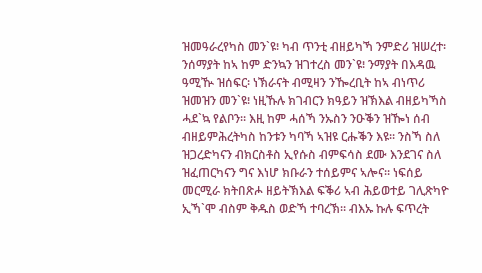ዝመዓራረየካስ መን`ዩ፧ ካብ ጥንቲ ብዘይካኻ ንምድሪ ዝሠረተ፡ ንሰማያት ከኣ ከም ድንኳን ዝገተረስ መን`ዩ፧ ንማያት በእዳዉ ዓሚዂ ዝሰፍር፡ ነኽራናት ብሚዛን ንዀረቢት ከኣ ብነጥሪ ዝመዝን መን`ዩ፧ ነዚኹሉ ክገብርን ክዓይን ዝኽእል ብዘይካኻስ ሓደ`ኳ የልቦን። እዚ ከም ሓሰኻ ንኡስን ንዑቕን ዝዀነ ሰብ ብዘይምሕረትካስ ከንቱን ካባኻ ኣዝዩ ርሑቕን እዩ። ንስኻ ስለ ዝጋረድካናን ብክርስቶስ ኢየሱስ ብምፍሳስ ደሙ እንደገና ስለ ዝፈጠርካናን ግና እነሆ ክቡራን ተሰይምና ኣሎና። ነፍሰይ መርሚራ ክትበጽሖ ዘይትኽእል ፍቕሪ ኣብ ሕይወተይ ገሊጽካዮ ኢኻ`ሞ ብስም ቅዱስ ወድኻ ተባረኽ። ብእኡ ኩሉ ፍጥረት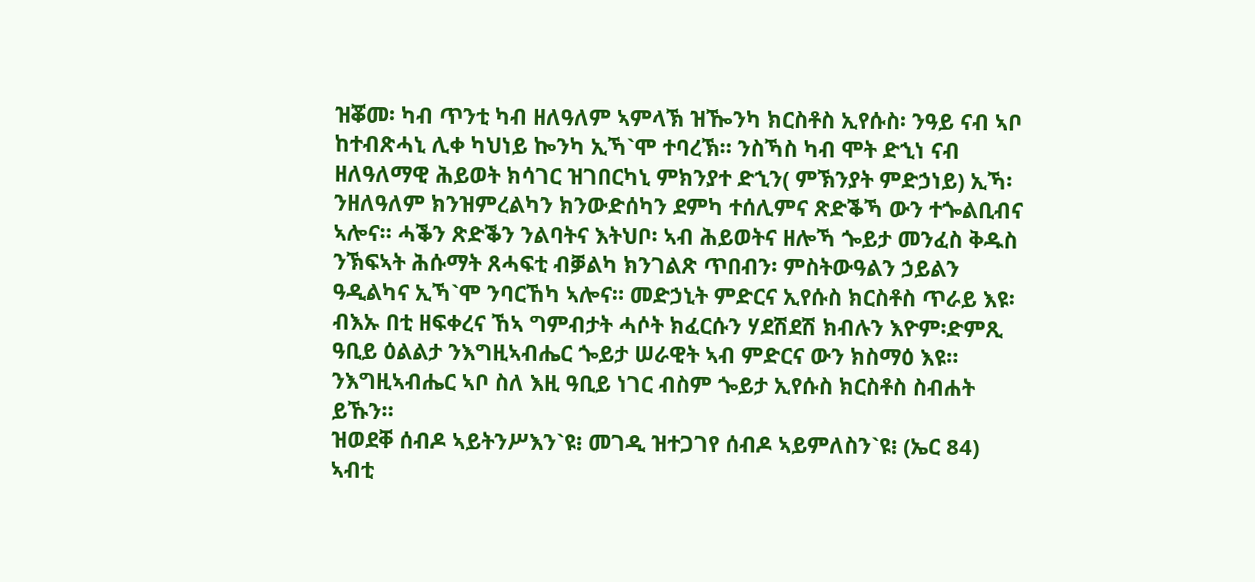ዝቖመ፡ ካብ ጥንቲ ካብ ዘለዓለም ኣምላኽ ዝዀንካ ክርስቶስ ኢየሱስ፡ ንዓይ ናብ ኣቦ ከተብጽሓኒ ሊቀ ካህነይ ኰንካ ኢኻ`ሞ ተባረኽ። ንስኻስ ካብ ሞት ድኂነ ናብ ዘለዓለማዊ ሕይወት ክሳገር ዝገበርካኒ ምክንያተ ድኂን( ምኽንያት ምድኃነይ) ኢኻ፡ ንዘለዓለም ክንዝምረልካን ክንውድሰካን ደምካ ተሰሊምና ጽድቕኻ ውን ተጐልቢብና ኣሎና። ሓቕን ጽድቕን ንልባትና እትህቦ፡ ኣብ ሕይወትና ዘሎኻ ጐይታ መንፈስ ቅዱስ ንኽፍኣት ሕሱማት ጸሓፍቲ ብቓልካ ክንገልጽ ጥበብን፡ ምስትውዓልን ኃይልን ዓዲልካና ኢኻ`ሞ ንባርኸካ ኣሎና። መድኃኒት ምድርና ኢየሱስ ክርስቶስ ጥራይ እዩ፡ ብእኡ በቲ ዘፍቀረና ኸኣ ግምብታት ሓሶት ክፈርሱን ሃደሽደሽ ክብሉን እዮም፡ድምጺ ዓቢይ ዕልልታ ንእግዚኣብሔር ጐይታ ሠራዊት ኣብ ምድርና ውን ክስማዕ እዩ። ንእግዚኣብሔር ኣቦ ስለ እዚ ዓቢይ ነገር ብስም ጐይታ ኢየሱስ ክርስቶስ ስብሐት ይኹን።
ዝወደቐ ሰብዶ ኣይትንሥእን`ዩ᎒ መገዲ ዝተጋገየ ሰብዶ ኣይምለስን`ዩ᎒ (ኤር 84)
ኣብቲ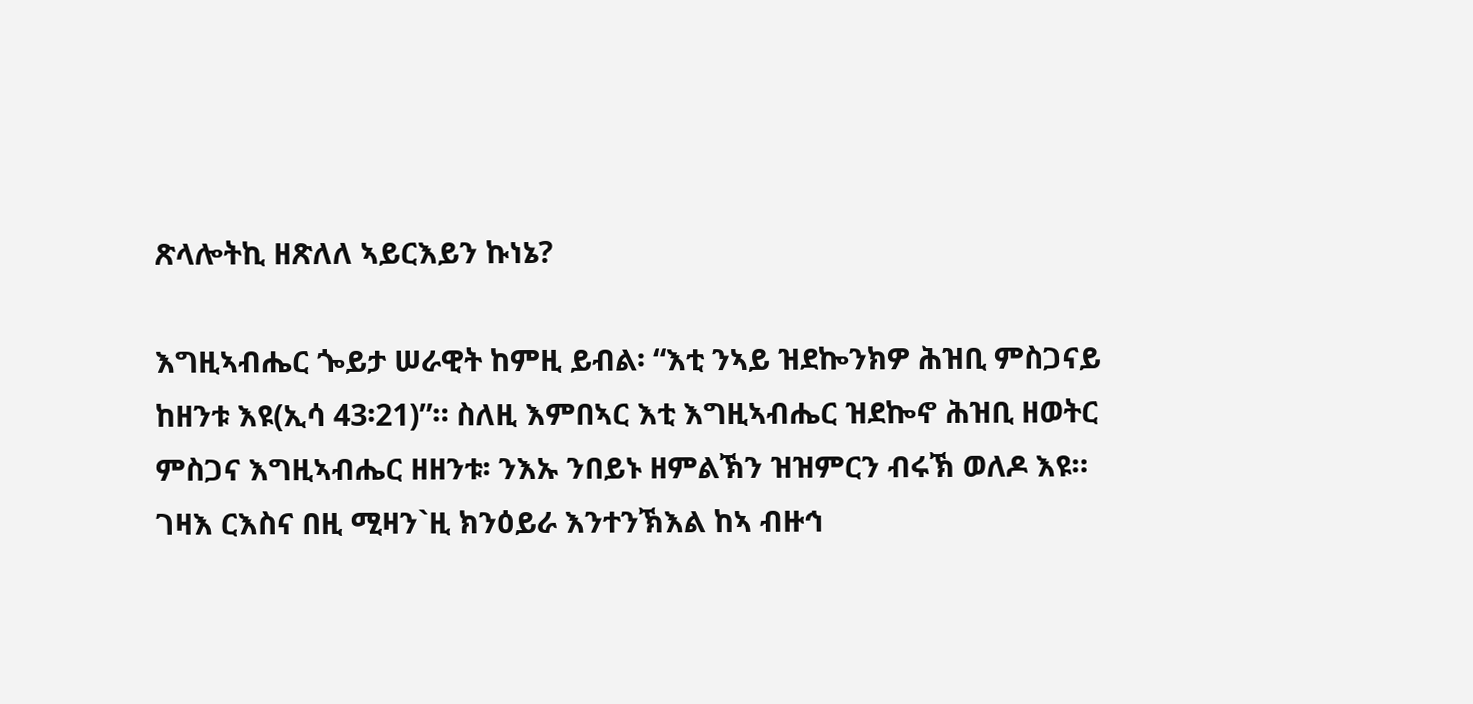ጽላሎትኪ ዘጽለለ ኣይርእይን ኩነኔ?

እግዚኣብሔር ጐይታ ሠራዊት ከምዚ ይብል፡ “እቲ ንኣይ ዝደኰንክዎ ሕዝቢ ምስጋናይ ከዘንቱ እዩ(ኢሳ 43፡21)”። ስለዚ እምበኣር እቲ እግዚኣብሔር ዝደኰኖ ሕዝቢ ዘወትር ምስጋና እግዚኣብሔር ዘዘንቱ፡ ንእኡ ንበይኑ ዘምልኽን ዝዝምርን ብሩኽ ወለዶ እዩ። ገዛእ ርእስና በዚ ሚዛን`ዚ ክንዕይራ እንተንኽእል ከኣ ብዙኅ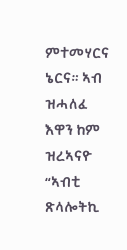ምተመሃርና ኔርና። ኣብ ዝሓለፈ እዋን ከም ዝረኣናዮ “ኣብቲ ጽላሎትኪ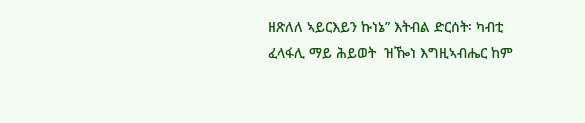ዘጽለለ ኣይርእይን ኩነኔ” እትብል ድርሰት፡ ካብቲ ፈላፋሊ ማይ ሕይወት  ዝዀነ እግዚኣብሔር ከም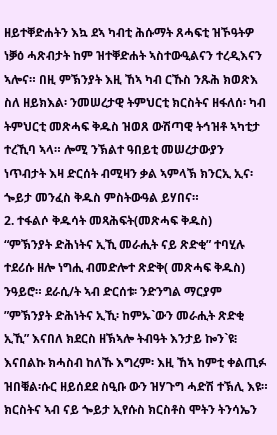ዘይተቐድሐትን እኳ ደኣ ካብቲ ሕሱማት ጸሓፍቲ ዝኾዓትዎ ነቓዕ ሓጽብታት ከም ዝተቐድሐት ኣስተውዒልናን ተረዲእናን ኣሎና። በዚ ምኽንያት እዚ ኸኣ ካብ ርኹስ ንጹሕ ክወጽእ ስለ ዘይክእል፡ ንመሠረታዊ ትምህርቲ ክርስትና ዘፋለሰ፡ ካብ ትምህርቲ መጽሓፍ ቅዱስ ዝወጸ ውሽጣዊ ትኅዝቶ ኣካቲታ ተረኺባ ኣላ። ሎሚ ንኽልተ ዓበይቲ መሠረታውያን ነጥብታት እዛ ድርሰት ብሚዛን ቃል ኣምላኽ ክንርኢ ኢና፡ ጐይታ መንፈስ ቅዱስ ምስትውዓል ይሃበና።
2. ተፋልሶ ቅዱሳት መጻሕፍት(መጽሓፍ ቅዱስ)
“ምኽንያት ድሕነትና ኢኺ መራሒት ናይ ጽድቂ” ተባሂሉ ተደሪሱ ዘሎ ነግሒ ብመድሎተ ጽድቅ( መጽሓፍ ቅዱስ) ንዓይሮ። ደራሲ/ት ኣብ ድርሰቱ፡ ንድንግል ማርያም ”ምኽንያት ድሕነትና ኢኺ፡ ከምኡ`ውን መራሒት ጽድቂ ኢኺ” እናበለ ክደርስ ዘኽኣሎ ትብዓት እንታይ ኰን`ዩ፧ እናበልኩ ክሓስብ ከለኹ እግረም፡ እዚ ኸኣ ከምቲ ቀልጢፉ ዝበቑል፡ሱር ዘይሰደደ ስዒቡ ውን ዝሃጉግ ሓድሽ ተኽሊ እዩ። ክርስትና ኣብ ናይ ጐይታ ኢየሱስ ክርስቶስ ሞትን ትንሳኤን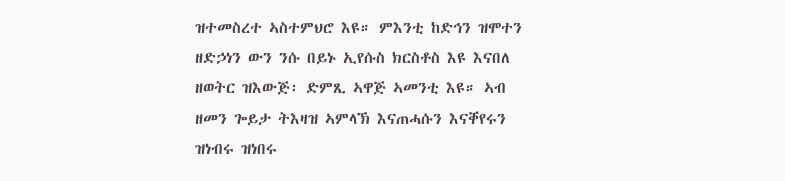ዝተመስረተ ኣስተምህሮ እዩ። ምእንቲ ከድኅን ዝሞተን ዘድኃነን ውን ንሱ በይኑ ኢየሱስ ክርስቶስ እዩ እናበለ ዘወትር ዝእውጅ፡ ድምጺ ኣዋጅ ኣመንቲ እዩ። ኣብ ዘመን ጐይታ ትእዛዝ ኣምላኽ እናጠሓሱን እናቐየሩን ዝነብሩ ዝነበሩ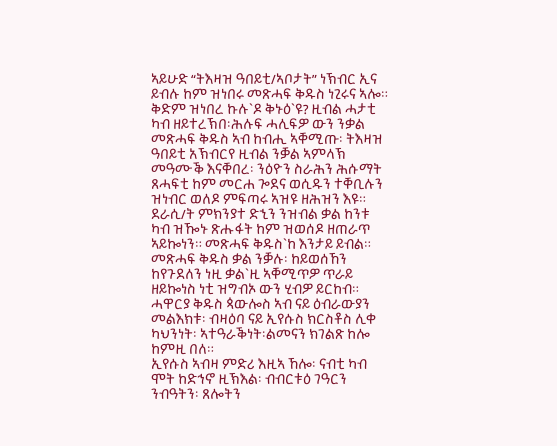ኣይሁድ “ትእዛዝ ዓበይቲ/ኣቦታት” ነኽብር ኢና ይብሉ ከም ዝነበሩ መጽሓፍ ቅዱስ ነጊሩና ኣሎ። ቅድም ዝነበረ ኩሉ`ዶ ቅኑዕ`ዩ? ዚብል ሓታቲ ካብ ዘይተረኽበ፡ሕሉፍ ሓሊፍዎ ውን ንቃል መጽሓፍ ቅዱስ ኣብ ከብሒ ኣቐሚጡ፡ ትእዛዝ ዓበይቲ አኽብርየ ዚብል ንቓል ኣምላኽ መዓሙቕ እናቐበረ፡ ንዕዮን ስራሕን ሕሱማት ጸሓፍቲ ከም መርሐ ጐደና ወሲዱን ተቐቢሉን ዝነብር ወለዶ ምፍጣሩ ኣዝዩ ዘሕዝን እዩ። ደራሲ/ት ምክንያተ ድኂን ንዝብል ቃል ከንቱ ካብ ዝዀኑ ጽሑፋት ከም ዝወሰዶ ዘጠራጥ ኣይኰነን። መጽሓፍ ቅዱስ`ከ እንታይ ይብል። መጽሓፍ ቅዱስ ቃል ንቓሉ፡ ከይወሰኸን ከየጉደለን ነዚ ቃል`ዚ ኣቐሚጥዎ ጥራይ ዘይኰነስ ነቲ ዝግብኦ ውን ሂብዎ ይርከብ።  ሓዋርያ ቅዱስ ጳውሎስ ኣብ ናይ ዕብራውያን መልእክቱ፡ ብዛዕባ ናይ ኢየሱስ ክርስቶስ ሊቀ ካህንነት፡ ኣተዓራቕነት፡ልመናን ክገልጽ ከሎ ከምዚ በለ።
ኢየሱስ ኣብዛ ምድሪ እዚኣ ኸሎ፡ ናብቲ ካብ ሞት ከድኅኖ ዚኽእል፡ ብብርቱዕ ገዓርን ንብዓትን፡ ጸሎትን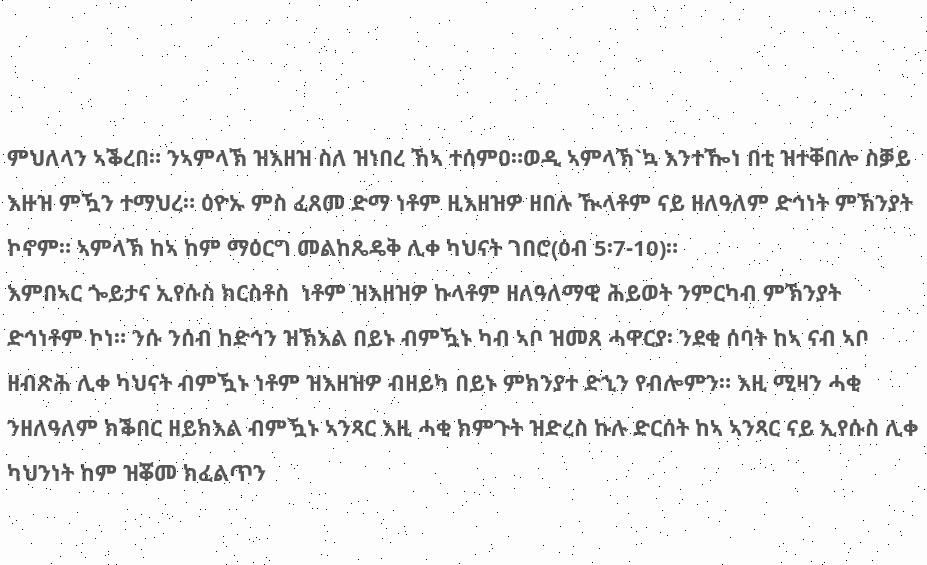ምህለላን ኣቕረበ። ንኣምላኽ ዝእዘዝ ስለ ዝነበረ ኸኣ ተሰምዐ።ወዲ ኣምላኽ`ኳ እንተዀነ በቲ ዝተቐበሎ ስቓይ እዙዝ ምዃን ተማህረ። ዕዮኡ ምስ ፈጸመ ድማ ነቶም ዚእዘዝዎ ዘበሉ ዂላቶም ናይ ዘለዓለም ድኅነት ምኽንያት ኮኖም። ኣምላኽ ከኣ ከም ማዕርግ መልከጼዴቅ ሊቀ ካህናት ገበሮ(ዕብ 5፡7-10)።
እምበኣር ጐይታና ኢየሱስ ክርስቶስ  ነቶም ዝእዘዝዎ ኩላቶም ዘለዓለማዊ ሕይወት ንምርካብ ምኽንያት ድኅነቶም ኮነ። ንሱ ንሰብ ከድኅን ዝኽእል በይኑ ብምዃኑ ካብ ኣቦ ዝመጸ ሓዋርያ፡ ንደቂ ሰባት ከኣ ናብ ኣቦ ዘብጽሕ ሊቀ ካህናት ብምዃኑ ነቶም ዝእዘዝዎ ብዘይካ በይኑ ምክንያተ ድኂን የብሎምን። እዚ ሚዛን ሓቂ ንዘለዓለም ክቕበር ዘይክእል ብምዃኑ ኣንጻር እዚ ሓቂ ክምጉት ዝድረስ ኩሉ ድርሰት ከኣ ኣንጻር ናይ ኢየሱስ ሊቀ ካህንነት ከም ዝቖመ ክፈልጥን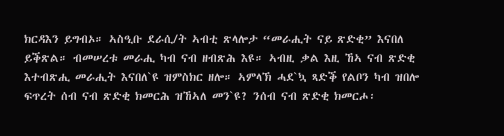ክርዳእን ይግብኦ። ኣስዒቡ ደራሲ/ት ኣብቲ ጽላሎታ “መራሒት ናይ ጽድቂ” እናበለ ይቕጽል። ብመሠረቱ መራሒ ካብ ናብ ዘብጽሕ እዩ። ኣብዚ ቃል እዚ ኸኣ ናብ ጽድቂ እተብጽሒ መራሒት እናበለ`ዩ ዝምስክር ዘሎ። ኣምላኽ ሓደ`ኳ ጻድቕ የልቦን ካብ ዝበሎ ፍጥረት ሰብ ናብ ጽድቂ ክመርሕ ዝኸኣለ መን`ዩ? ንሰብ ናብ ጽድቂ ክመርሖ፡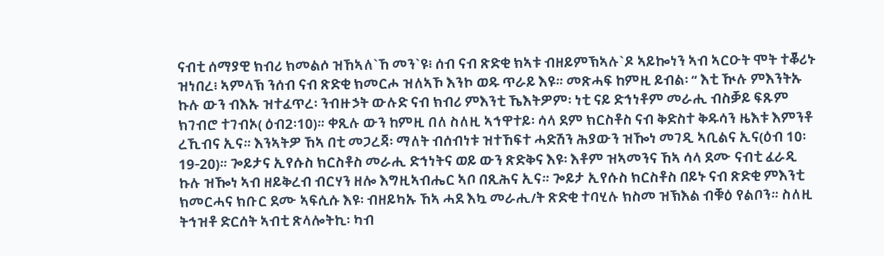ናብቲ ሰማያዊ ክብሪ ክመልሶ ዝኸኣለ`ኸ መን`ዩ፧ ሰብ ናብ ጽድቂ ክኣቱ ብዘይምኽኣሉ`ዶ ኣይኰነን ኣብ ኣርዑት ሞት ተቖሪኑ ዝነበረ፧ ኣምላኽ ንሰብ ናብ ጽድቂ ክመርሖ ዝለኣኾ እንኮ ወዱ ጥራይ እዩ። መጽሓፍ ከምዚ ይብል፡ “ እቲ ዂሉ ምእንትኡ ኩሉ ውን ብእኡ ዝተፈጥረ፡ ንብዙኃት ውሉድ ናብ ክብሪ ምእንቲ ኼእትዎም፡ ነቲ ናይ ድኅነቶም መራሒ ብስቓይ ፍጹም ክገብሮ ተገብኦ( ዕብ2፡10)። ቀጺሉ ውን ከምዚ በለ ስለዚ ኣኅዋተይ፡ ሳላ ደም ክርስቶስ ናብ ቅድስተ ቅዱሳን ዜእቱ እምንቶ ረኺብና ኢና። እንኣትዎ ኸኣ በቲ መጋረጃ፡ ማለት ብሰብነቱ ዝተኸፍተ ሓድሽን ሕያውን ዝዀነ መገዲ ኣቢልና ኢና(ዕብ 10፡19-20)። ጐይታና ኢየሱስ ክርስቶስ መራሒ ድኅነትና ወይ ውን ጽድቅና እዩ፡ እቶም ዝኣመንና ኸኣ ሳላ ደሙ ናብቲ ፈራዲ ኩሉ ዝዀነ ኣብ ዘይቅረብ ብርሃን ዘሎ እግዚኣብሔር ኣቦ በጺሕና ኢና። ጐይታ ኢየሱስ ክርስቶስ በይኑ ናብ ጽድቂ ምእንቲ ክመርሓና ክቡር ደሙ ኣፍሲሱ እዩ፡ ብዘይካኡ ኸኣ ሓደ እኳ መራሒ/ት ጽድቂ ተባሂሉ ክስመ ዝኽእል ብቑዕ የልቦን። ስለዚ ትኅዝቶ ድርሰት ኣብቲ ጽላሎትኪ፡ ካብ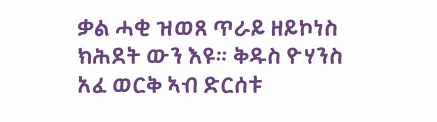ቃል ሓቂ ዝወጸ ጥራይ ዘይኮነስ ክሕደት ውን እዩ። ቅዱስ ዮሃንስ አፈ ወርቅ ኣብ ድርሰቱ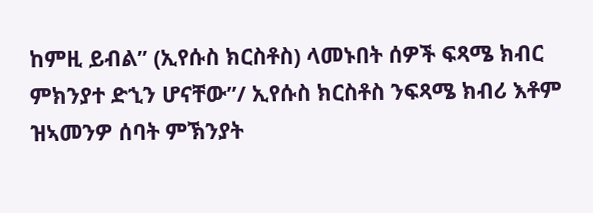ከምዚ ይብል” (ኢየሱስ ክርስቶስ) ላመኑበት ሰዎች ፍጻሜ ክብር ምክንያተ ድኂን ሆናቸው”/ ኢየሱስ ክርስቶስ ንፍጻሜ ክብሪ እቶም ዝኣመንዎ ሰባት ምኽንያት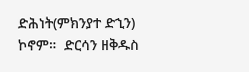ድሕነት(ምክንያተ ድኂን) ኮኖም።  ድርሳን ዘቅዱስ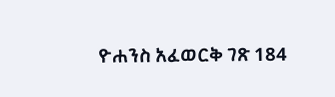ዮሐንስ አፈወርቅ ገጽ 184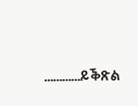…………ይቕጽል